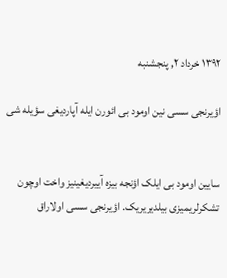۱۳۹۲ خرداد ۲, پنجشنبه

اؤیرنجی سسی نین اومود بی ائورن ایله آپاردیغی سؤیله شی


سایین اومود بی ایلک اؤنجه بیزه آییردیغینیز واخت اوچون تشکرلریمیزی بیلدیریریک. اؤیرنجی سسی اولاراق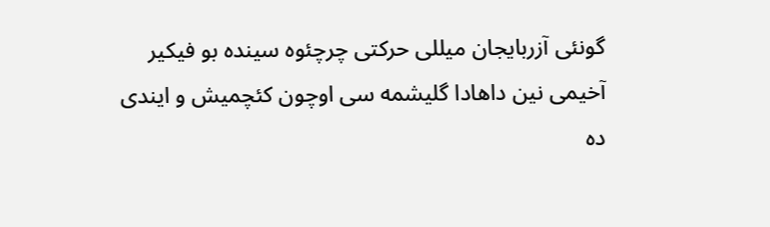گونئی آزربایجان میللی حرکتی چرچئوه سینده بو فیکیر آخیمی نین داهادا گلیشمه سی اوچون کئچمیش و ایندی ده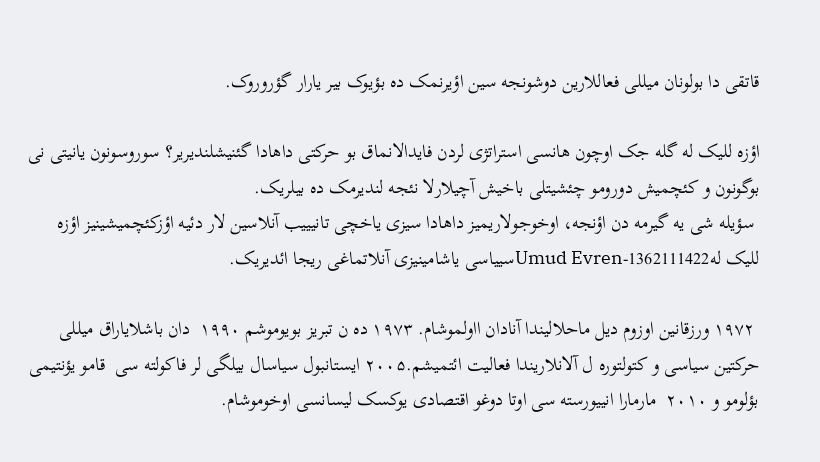قاتقی دا بولونان میللی فعاللارین دوشونجه سین اؤیرنمک ده بؤیوک بیر یارار گؤروروک.

اؤزه للیک له گله جک اوچون هانسی استراتژی لردن فایدالانماق بو حرکتی داهادا گئنیشلندیریر؟ سوروسونون یانیتی نی بوگونون و کئچمیش دورومو چئشیتلی باخیش آچیلارلا نئجه لندیرمک ده بیلریک.
 سؤیله شی یه گیرمه دن اؤنجه، اوخوجولاریمیز داهادا سیزی یاخچی تانیییب آنلاسین لار دئیه اؤزکئچمیشینیز اؤزه للیک له1362111422-Umud Evrenسییاسی یاشامینیزی آنلاتماغی ریجا ائدیریک.

 ۱۹۷۲ ورزقانین اوزوم دیل ماحلالیندا آنادان ااولموشام. ۱۹۷۳ ده ن تبریز بویوموشم ۱۹۹۰  دان باشلایاراق میللی حرکتین سیاسی و کتولتوره ل آلانلاریندا فعالیت ائتمیشم.۲۰۰۵ ایستانبول سیاسال بیلگی لر فاکولته سی  قامو یؤنتیمی بؤلومو و ۲۰۱۰  مارمارا انییورسته سی اوتا دوغو اقتصادی یوکسک لیسانسی اوخوموشام.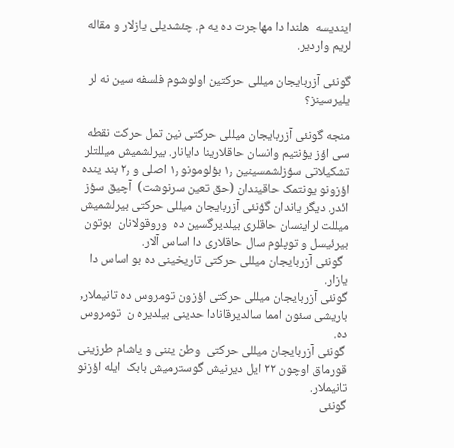ایندیسه  هلندا دا مهاجرت ده یه م. چئشدیلی یازلار و مقاله لریم واردیر.

گونئی آزربایجان میللی حرکتین اولوشوم فلسفه سین نه لر یلیرسینز؟

منجه گونئی آزربایجان میللی حرکتی نین تمل حرکت نقطه سی اؤز یؤنتیم وانسان حاقلارینا دایانار. بیرلشمیش میللتلر تشکیلاتی سؤزلشمسینین ۱٫ بؤلومونو ۱٫ اصلی و ۲٫ بند ینده اؤزونو یونتمک حاقیندان (حق تعین سرنوشت)  آچیق سؤز ائدر. دیگر یاندان گؤنئی آزربایجان میللی حرکتی بیرلشمیش میللت لراینسان حاقلری بیلدیرگسین ده  وروقولانان  بوتون بیرئیسل و توپلوم سال حاقلاری دا اساس آلار.
  گونئی آزربایجان میللی حرکتی تاریخینی ده بو اساس دا  یازار.
گونئی آزربایجان میللی حرکتی اؤزون تومروس ده تانیملار, باریشی سئون امما سالدیرقانادا حدینی بیلدیره ن  تومروس ده.
 گونئی آزربایجان میللی حرکتی  وطن یننی و یاشام طرزینی قورماق اوچون ۲۲ ایل دیرنیش گوسترمیش بابک  ایله اؤزنو تانیملار.
گونئی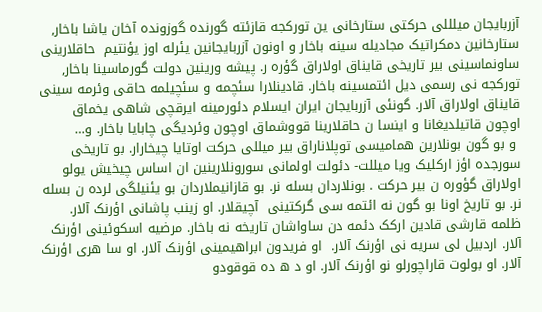آزربایجان میلللی حرکتی ستارخانی ین تورکجه قازئته گورنده گوزونده آخان یاشا باخار, ستارخانین دمکراتیک مجادیله سینه باخار و اونون آزربایجانین یئرله اوز یؤنتیم  حاقلارینی ساونماسینی بیر تاریخی قایناق اولاراق گؤره ر. پیشه ورینین دولت گورماسینا باخار, تورکجه نی رسمی دیل ائتمسینه باخار. قادینلارا سئچمه و سئچیلمه حاقی وئرمه سینی قایناق اولاراق آلار. گونئی آزربایجان ایران ایسلام دئورمینه ایرقچی شاهی یخماق اوچون قاتیلدیغانا و اینسا ن حاقلارینا قووشماق اوچون وئردیگی چابایا باخار. و…
 و بو گون بونلارین همامیسی توپلاناراق بیر میللی حرکت اوتایا چیخارار. بو تاریخی سورجده اؤز ارکلیک ویا میللت- دئولت اولمانی سورونلارینین ان اساس چیخیش یولو اولاراق گؤوره ن بیر حرکت . بونلاردان بسله نر. بو قازانیملاردان بو یئنیلگی لرده ن بسله نر. بو تاریخ اونا بو گون نه ائتمه سی گرکتینی  آچیقلار. او زینب پاشانی اؤرنک آلار. ظلمه قارشی قادین ارکک دئمه دن ساواشان تاریخه نه باخار. مرضیه اسکوئینی اؤرنک آلار. اردبیل لی سریه نی اؤرنک آلار.  او فریدون ابراهیمینی اؤرنک آلار. او سا هری اؤرنک آلار. او بولوت قاراچورلو نو اؤرنک آلار. او د ه ده قوقودو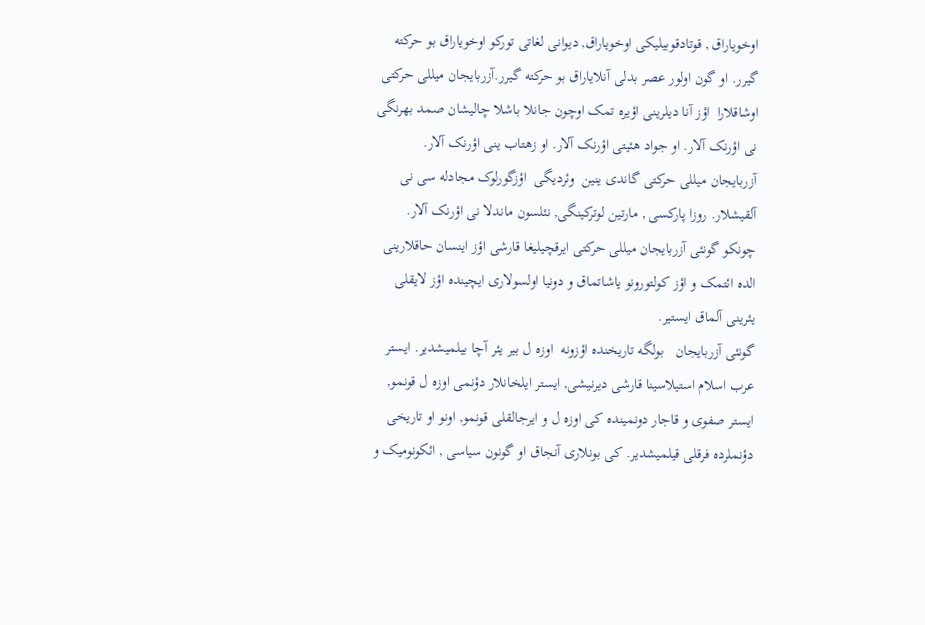اوخویاراق , قوتادقوبیلیکی اوخویاراق, دیوانی لغاتی تورکو اوخویاراق بو حرکته گیرر. او گون اولور عصر بدلی آنلایاراق بو حرکته گیرر.آزربایجان میللی حرکتی اوشاقلارا  اؤز آنا دیلرینی اؤیره تمک اوچون جانلا باشلا چالیشان صمد بهرنگی نی اؤرنک آلار. او جواد هئیتی اؤرنک آلار. او زهتاب ینی اؤرنک آلار.
آزربایجان میللی حرکتی گاندی ینین  وئردیگی  اؤزگورلوک مجادله سی نی آلقیشلار. روزا پارکسی , مارتین لوترکینگی, نئلسون ماندلا نی اؤرنک آلار.
چونکو گونئی آزربایجان میللی حرکتی ایرقچیلیغا قارشی اؤز اینسان حاقلارینی الده ائتمک و اؤز کولتورونو یاشاتماق و دونیا اولسولاری ایچینده اؤز لایقلی یئرینی آلماق ایستیر.
گونئی آزربایجان   بولگه تاریخنده اؤزونه  اوزه ل بیر یئر آچا بیلمیشدیر. ایستر عرب اسلام استیلاسینا قارشی دیرنیشی, ایستر ایلخانلار دؤنمی اوزه ل قونمو, ایستر صفوی و قاجار دونمینده کی اوزه ل و ایرجالقلی قونمو, اونو او تاریخی دؤنملرده فرقلی قیلمیشدیر. کی بونلاری آنجاق او گونون سیاسی , ائکونومیک و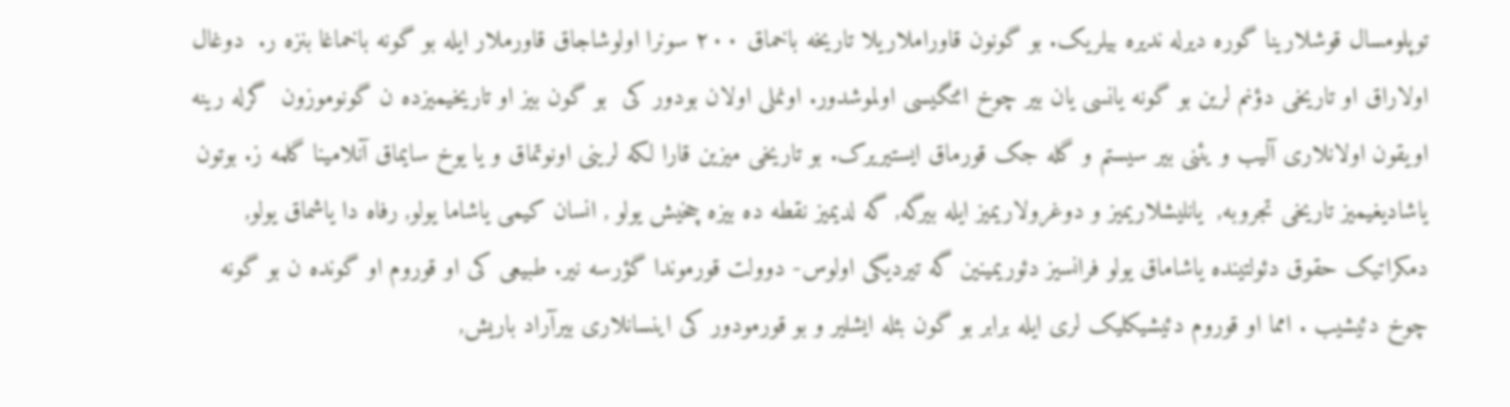توپلومسال قوشلارینا گوره دیرله ندیره بیلریک. بو گونون قاوراملاریلا تاریخه باخماق ۲۰۰ سونرا اولوشاجاق قاورملار ایله بو گونه باخماغا بنزه ر.  دوغال اولاراق او تاریخی دؤنم لرین بو گونه یانسی یان بیر چوخ ائتگیسی اولموشدور. اونملی اولان بودور کی  بو گون بیز او تاریخیمیزده ن گونوموزون  گرله رینه اویقون اولانلاری آلیب و یئنی بیر سیستم و گله جک قورماق ایستیریرک. بو تاریخی میزین قارا لکه لرینی اونوتماق و یا یوخ سایماق آنلامینا گلمه ز. بوتون یاشادیغیمیز تاریخی تجروبه,  یانلیشلاریمیز و دوغرولاریمیز ایله بیرگه, گه لدیمیز نقطه ده بیزه چخیش یولو , انسان کیمی یاشاما یولو, رفاه دا یاشماق یولو, دمکراتیک حقوق دئولتینده یاشاماق یولو فرانسیز دئوریمینین گه تیردیگی اولوس- دوولت قورموندا گؤرسه نیر. طبیعی کی او قوروم او گونده ن بو گونه چوخ دئیشیب . امما او قوروم دئیشیکلیک لری ایله برابر بو گون بئله ایشلیر و بو قورمودور کی اینسانلاری بیرآراد باریش,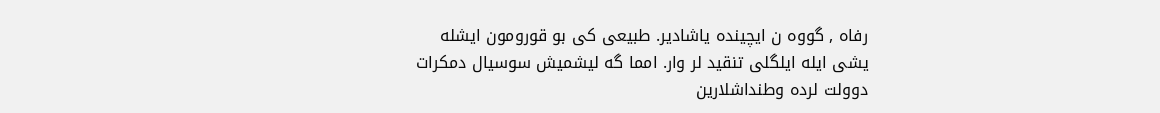رفاه , گووه ن ایچینده یاشادیر. طبیعی کی بو قورومون ایشله یشی ایله ایلگلی تنقید لر وار. امما گه لیشمیش سوسیال دمکرات دوولت لرده وطنداشلارین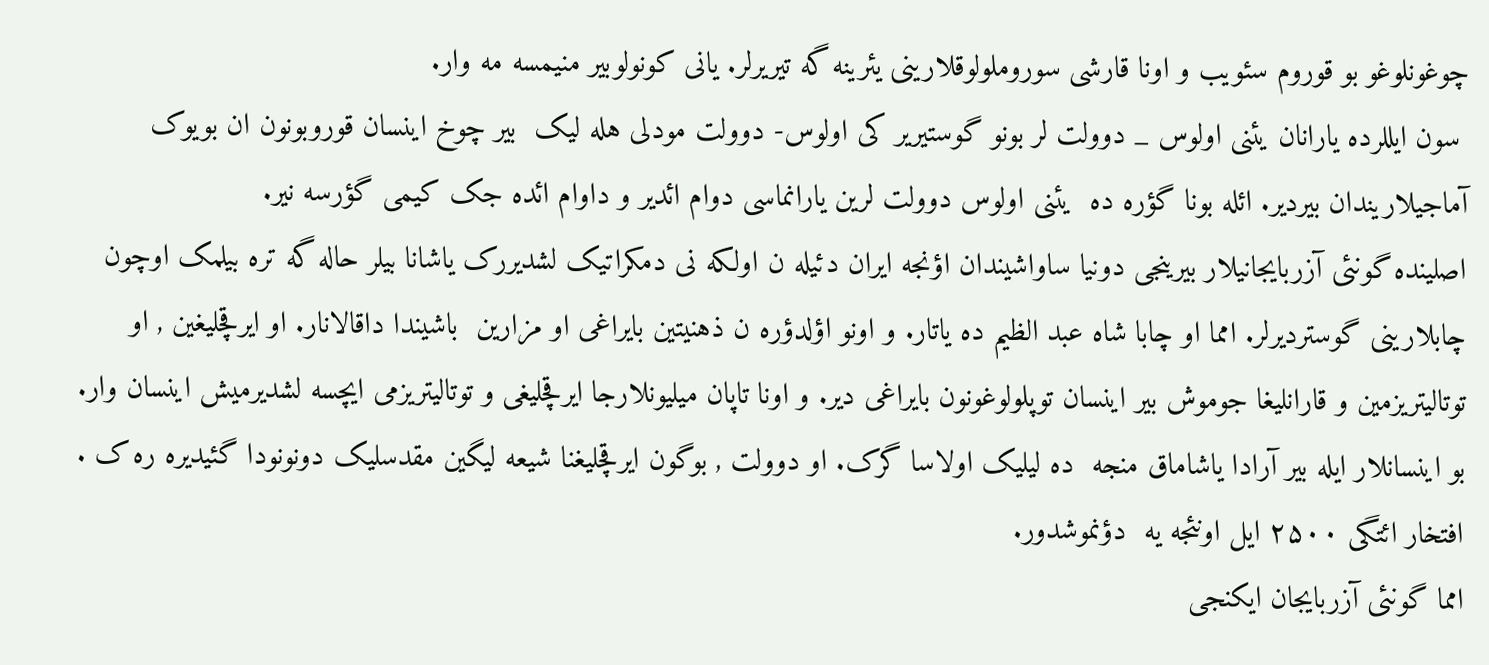چوغونلوغو بو قوروم سئویب و اونا قارشی سوروملولوقلارینی یئرینه گه تیریرلر. یانی کونولوبیر منیمسه مه وار.
 سون ایللرده یارانان یئنی اولوس _ دوولت لر بونو گوستیریر کی اولوس- دوولت مودلی هله لیک  بیر چوخ اینسان قوروبونون ان بویوک آماجیلاریندان بیردیر. ائله بونا گؤره ده  یئنی اولوس دوولت لرین یارانماسی دوام ائدیر و داوام ائده جک کیمی گؤرسه نیر.
اصلینده گونئی آزربایجانیلار بیرینجی دونیا ساواشیندان اؤنجه ایران دئیله ن اولکه نی دمکراتیک لشدیررک یاشانا بیلر حاله گه تره بیلمک اوچون چابلارینی گوستردیرلر. امما او چابا شاه عبد الظیم ده یاتار. و اونو اؤلدؤره ن ذهنیتین بایراغی او مزارین  باشیندا داقالانار. او ایرقچلیغین , او توتالیتریزمین و قارانلیغا جوموش بیر اینسان توپلولوغونون بایراغی دیر. و اونا تاپان میلیونلارجا ایرقچلیغی و توتالیتریزمی ایچسه لشدیرمیش اینسان وار. بو اینسانلار ایله بیر آرادا یاشاماق منجه  ده لیلیک اولاسا گرک. او دوولت , بوگون ایرقچلیغنا شیعه لیگین مقدسلیک دونونودا گئیدیره ره ک . افتخار ائتگی ۲۵۰۰ ایل اونئجه یه  دؤنموشدور.
امما گونئی آزربایجان ایکنجی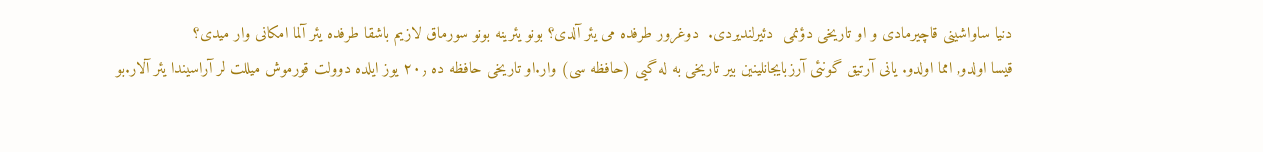دنیا ساواشینی قاچیرمادی و او تاریخی دؤنمی  دئیرلندیردی.  دوغرور طرفده می یئر آلدی؟ بونو یئرینه بونو سورماق لازیم باشقا طرفده یئر آلما امکانی وار میدی؟
قیسا اولدو, امما اولدو. یانی آرتیق گونئی آرزبایجانلینین بیر تاریخی به له گیی (حافظه سی) وار.او تاریخی حافظه ده ۲۰٫ یوز ایلده دوولت قورموش میللت لر آراسیندا یئر آلار.بو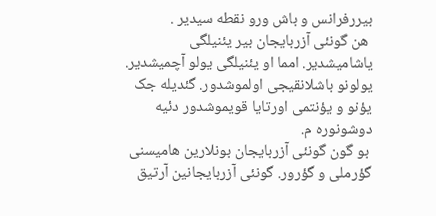بیررفرانس و باش ورو نقطه سیدیر .
 هن گونئی آزربایجان بیر یئنیلگی یاشامیشدیر. امما او یئنیلگی یولو آچمیشدیر. یولونو باشلانقیجی اولموشدور. گئدیله جک یؤنو و یؤنتمی اورتایا قویموشدور دئیه دوشونوره م.
 بو گون گونئی آزربایجان بونلارین هامیسنی گؤرملی و گؤرور. گونئی آزربایجانین آرتیق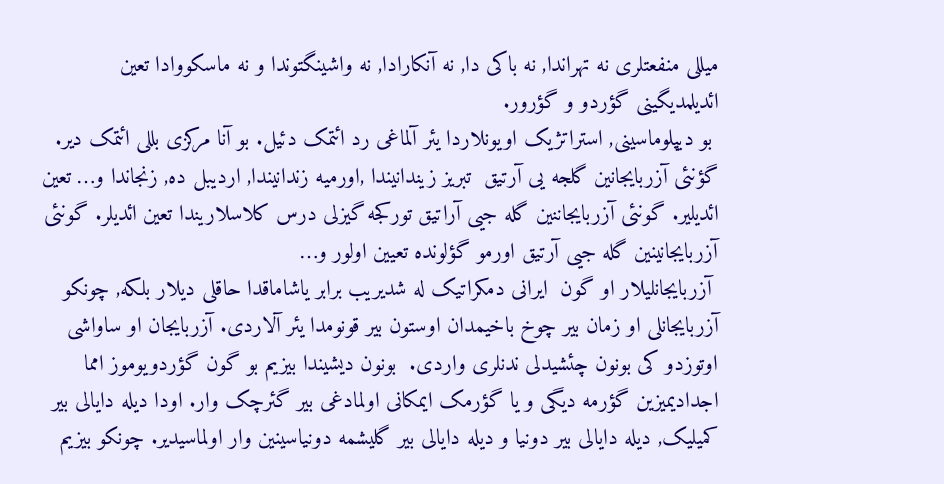میللی منفعتلری نه تهراندا, نه باکی دا, نه آنکارادا, نه واشینگتوندا و نه ماسکووادا تعین ائدیلمدیگینی گؤردو و گؤرور.
 بو دیپلوماسینی, استراتژیک اویونلاردا یئر آلماغی رد ائتمک دئیل. بو آنا مرکزی بللی ائتمک دیر. گؤنئی آزربایجانین گلجه یی آرتیق  تبریز زیندانیندا ,اورمیه زندانیندا, اردیبل ده, زنجاندا و… تعین ائدیلیر. گونئی آزربایجاننین گله جیی آراتیق تورکجه گیزلی درس کلاسلاریندا تعین ائدیلر. گونئی آزربایجانینین گله جیی آرتیق اورمو گؤلونده تعیین اولور و…
 آزربایجانلیلار او گون  ایرانی دمکراتیک له شدیریب برابر یاشاماقدا حاقلی دیلار بلکه, چونکو آزربایجانلی او زمان بیر چوخ باخیمدان اوستون بیر قونومدا یئر آلاردی. آزربایجان او ساواشی اوتوزدو کی بونون چئشیدلی ندنلری واردی.  بونون دیشیندا بیزیم بو گون گؤردویوموز امما اجدادیمیزین گؤرمه دیگی و یا گؤرمک ایمکانی اولمادغی بیر گئرچک وار. اودا دیله دایالی بیر کمیلیک, دیله دایالی بیر دونیا و دیله دایالی بیر گلیشمه دونیاسینین وار اولماسیدیر. چونکو بیزیم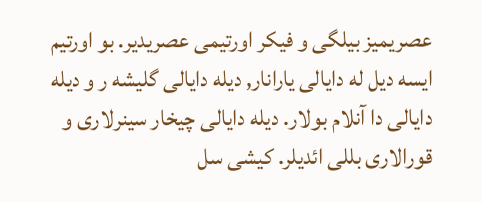عصریمیز بیلگی و فیکر اورتیمی عصریدیر. بو اورتیم ایسه دیل له دایالی یارانار, دیله دایالی گلیشه ر و دیله دایالی دا آنلام بولار. دیله دایالی چیخار سینرلاری و قورالاری بللی ائدیلر. کیشی سل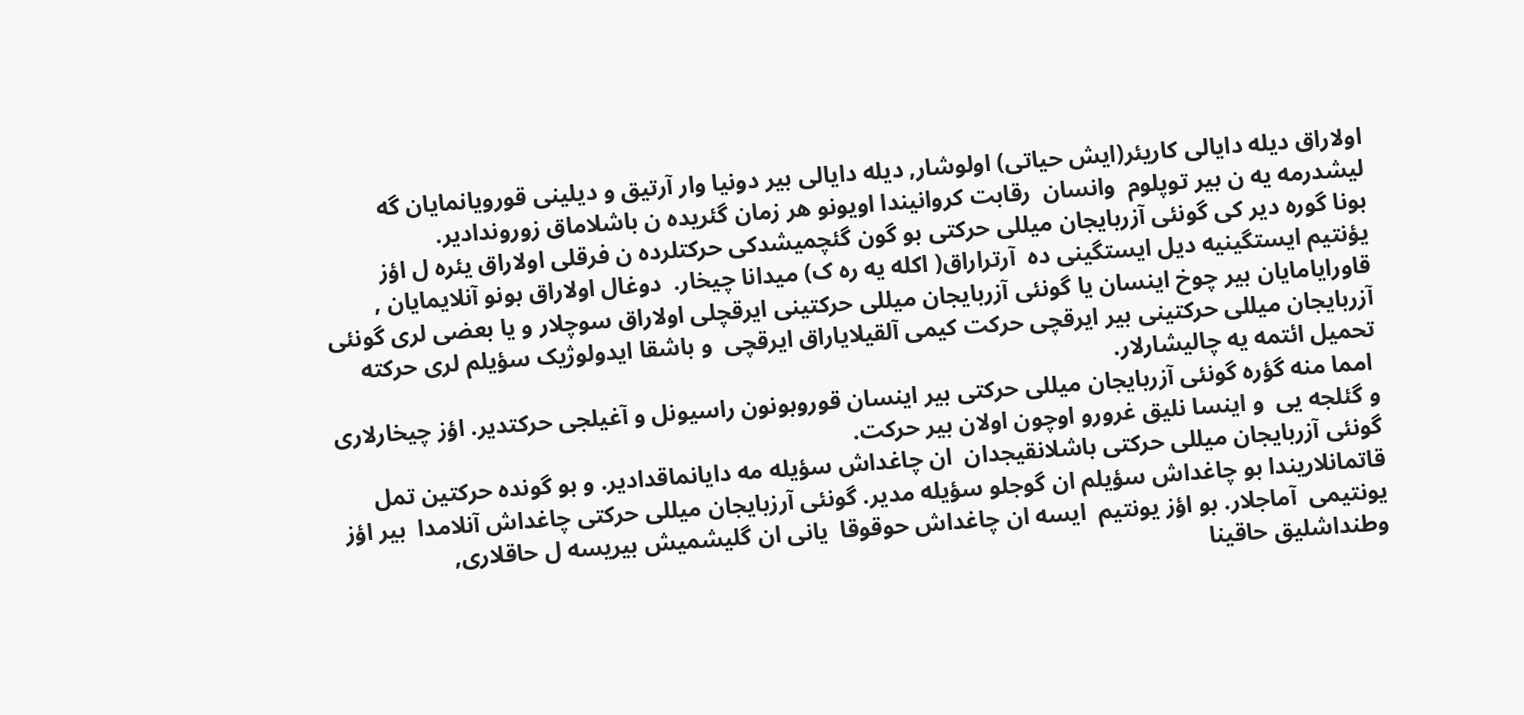اولاراق دیله دایالی کاریئر(ایش حیاتی) اولوشار, دیله دایالی بیر دونیا وار آرتیق و دیلینی قورویانمایان گه لیشدرمه یه ن بیر توپلوم  وانسان  رقابت کروانیندا اویونو هر زمان گئریده ن باشلاماق زوروندادیر.
بونا گوره دیر کی گونئی آزربایجان میللی حرکتی بو گون گئچمیشدکی حرکتلرده ن فرقلی اولاراق یئره ل اؤز یؤنتیم ایستگینیه دیل ایستگینی ده  آرتراراق( اکله یه ره ک) میدانا چیخار.  دوغال اولاراق بونو آنلایمایان , قاورایامایان بیر چوخ اینسان یا گونئی آزربایجان میللی حرکتینی ایرقچلی اولاراق سوچلار و یا بعضی لری گونئی آزربایجان میللی حرکتینی بیر ایرقچی حرکت کیمی آلقیلایاراق ایرقچی  و باشقا ایدولوژیک سؤیلم لری حرکته تحمیل ائتمه یه چالیشارلار.
 امما منه گؤره گونئی آزربایجان میللی حرکتی بیر اینسان قوروبونون راسیونل و آغیلجی حرکتدیر. اؤز چیخارلاری و گئلجه یی  و اینسا نلیق غرورو اوچون اولان بیر حرکت.
گونئی آزربایجان میللی حرکتی باشلانقیجدان  ان چاغداش سؤیله مه دایانماقدادیر. و بو گونده حرکتین تمل قاتمانلاریندا بو چاغداش سؤیلم ان گوجلو سؤیله مدیر. گونئی آرزبایجان میللی حرکتی چاغداش آنلامدا  بیر اؤز یونتیمی  آماجلار. بو اؤز یونتیم  ایسه ان چاغداش حوقوقا  یانی ان گلیشمیش بیریسه ل حاقلاری, وطنداشلیق حاقینا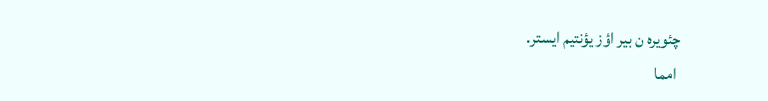چئویره ن بیر اؤز یؤنتیم ایستر.
 امما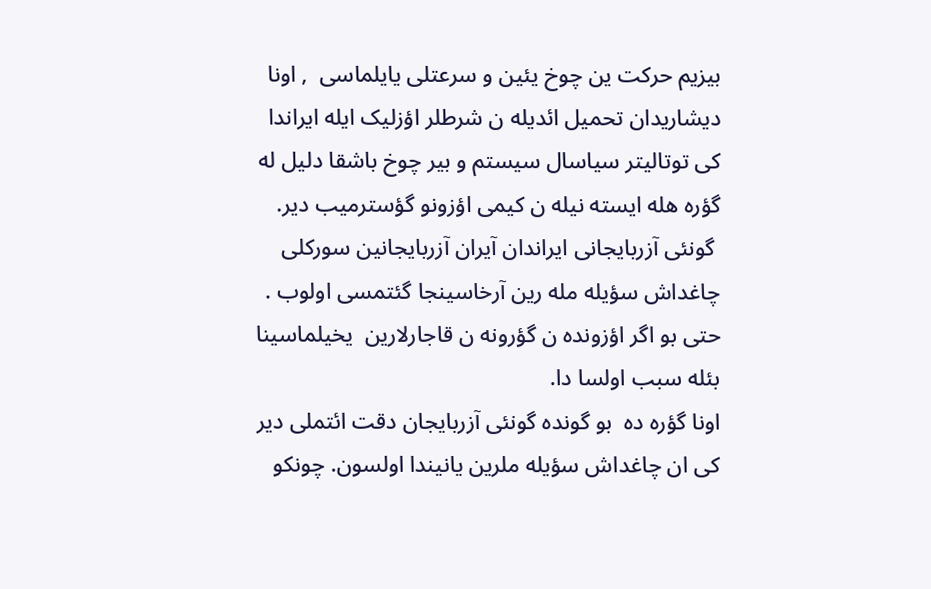بیزیم حرکت ین چوخ یئین و سرعتلی یایلماسی  , اونا دیشاریدان تحمیل ائدیله ن شرطلر اؤزلیک ایله ایراندا کی توتالیتر سیاسال سیستم و بیر چوخ باشقا دلیل له گؤره هله ایسته نیله ن کیمی اؤزونو گؤسترمیب دیر.
 گونئی آزربایجانی ایراندان آیران آزربایجانین سورکلی چاغداش سؤیله مله رین آرخاسینجا گئتمسی اولوب . حتی بو اگر اؤزونده ن گؤرونه ن قاجارلارین  یخیلماسینا بئله سبب اولسا دا.
اونا گؤره ده  بو گونده گونئی آزربایجان دقت ائتملی دیر کی ان چاغداش سؤیله ملرین یانیندا اولسون. چونکو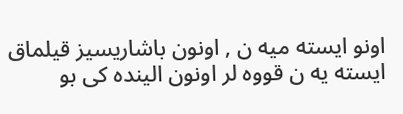اونو ایسته میه ن , اونون باشاریسیز قیلماق ایسته یه ن قووه لر اونون الینده کی بو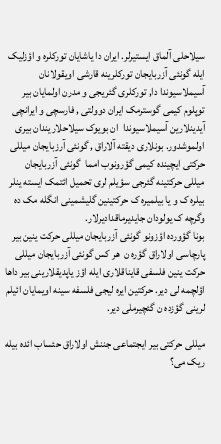سیلاحلی آلماق ایستیرلر. ایران دا یاشایان تورکلره و اؤزلیک ایله گونئی آزربایجان تورکلرینه قارشی اویقولانان آسیملاسیوندا دا, تورکلری گئریجی و مدرن اولمایان بیر توپلوم کیمی گوسترمک ایران دوولتی , فارسچی و ایرانچی آیدینلارین آسیملاسیوندا  ان بویوک سیلاحلاریندان بیری اولموشدور. بونلاری دیقته آلاراق , گونئی آرزبایجان میللی حرکتی ایچینده کیمی گؤرونوب امما  گونئی آزربایجان میللی حرکتینه گئرجی سؤیلم لری تحمیل ائتمک ایسته ینلر بیلره ک و یا بیلمیره ک حرکتینین گلیشمینی انگله مک ده وگرچه ک یولودان جایدیرماقدادیرلار.
بونا گؤورده اؤزونو گونئی آزربایجان میللی حرکت ینین بیر پارچاسی اولاراق گؤره ن  هر کس گونئی آزربایجان میللی حرکت ینین فلسفی قایناقلاری ایله اؤز یاپدیقلارینی بیر داها اؤلچمه لی دیر. حرکتین ایره لیجی فلسفه سینه اویمایان ائیلم لرینی گؤزده ن گئچیرملی دیر.

میللی حرکتی بیر ایجتماعی جننش اولاراق حئساب ائده بیله ریک می؟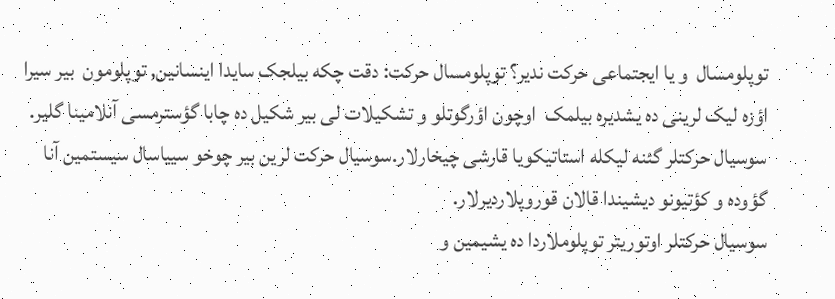توپلومسال  و یا ایجتماعی حرکت ندیر؟ توپلومسال حرکت: دقت چکه بیلجک سایدا اینسانین, توپلومون  بیر سیرا اؤزه لیک لرینی ده یشدیره بیلمک  اوچون اؤرگوتلو و تشکیلات لی بیر شکیل ده چابا گؤسترمسی آنلامینا گلیر. سوسیال حرکتلر گئنه لیکله استاتیکویا قارشی چیخارلار.سوسیال حرکت لرین بیر چوخو سییاسال سیستمین آنا گؤوده و کؤتیونو دیشیندا قالان قوروپلاردیرلار.
سوسیال حرکتلر اوتوریتر توپلوملاردا ده یشیمین و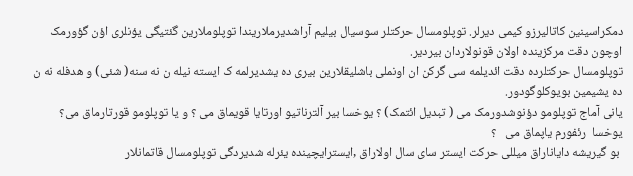دمکراسینین کاتالیرزو کیمی دیرلر. توپلومسال حرکتلر سوسیال بیلیم آراشدیرملاریندا توپلوملارین گئتیگی یؤنلری اؤن گؤورمک اوچون دقت مرکزینده اولان قونولاردان بیردیر.
توپلومسال حرکتلرده دقت ائدیلمه سی گرکن ان اونملی باشلیقلارین بیری ده یشدیرلمه ک ایسته نیله ن نه سنه( شئی) و هدفله نه ن ده یشیمین بویوکلوگودور.
یانی آماج توپلومو دؤنوشدورمک می ( تبدیل ائتمک) ؟ یوخسا بیر آلترناتیو اورتایا قویماق می ؟ و یا توپلومو قورتارماق می؟  یوخسا  رئفورم یاپماق می   ؟
 بو گیریشه دایاناراق میللی حرکت ایستر سای سال اولاراق ,ایسترایچینده یئرله شدیردگی توپلومسال قاتمانلار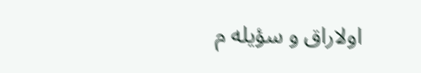اولاراق و سؤیله م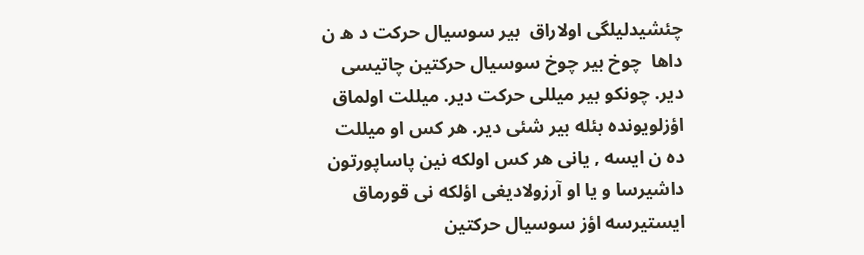چئشیدلیلگی اولاراق  بیر سوسیال حرکت د ه ن داها  چوخ بیر چوخ سوسیال حرکتین چاتیسی دیر. چونکو بیر میللی حرکت دیر. میللت اولماق اؤزلویونده بئله بیر شئی دیر. هر کس او میللت ده ن ایسه , یانی هر کس اولکه نین پاساپورتون داشیرسا و یا او آرزولادیغی اؤلکه نی قورماق ایستیرسه اؤز سوسیال حرکتین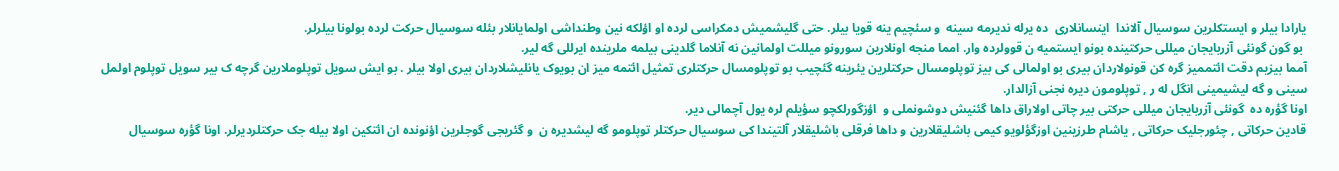یارادا بیلر و ایستکلرین سوسیال آلاندا  اینسانلاری  ده یرله ندیرمه سینه  و سئچیم ینه قویا بیلر. حتی گلیشمیش دمکراسی لرده او اؤلکه نین وطنداشی اولمایانلار بئله سوسیال حرکت لرده بولونا بیلرلر.
 بو گون گونئی آزربایجان میللی حرکتینده بونو ایستمیه ن قوولرده وار. امما منجه اونلارین سورونو میللت اولمانین نه آنلاما گلدینی بیلمه ملرینده ایرللی گه لیر.
آمما بیزیم دقت ائتممیز گره کن قونولاردان بیری بو اولمالی کی بیز توپلومسال حرکتلرین یئرینه گئچیب بو توپلومسال حرکتلری تمثیل ائتمه میز ان بویوک یانلیشلاردان بیری اولا بیلر . بو ایش سویل توپلوملارین گرچه ک بیر سویل توپلوم اولمل سینی و گه لیشیمینی انگل له ر , توپلومون دیره نجنی آزالدار.
اونا گؤره ده  گونئی آزربایجان میللی حرکتی بیر چاتی اولاراق داها گئنیش دوشونملی و  اؤزگورلکچو سؤیلم لره یول آچمالی دیر.
قادین حرکاتی , چئورجلیک حرکاتی , یاشام طرزینین اوزگؤلویو کیمی باشلیقلارین و داها فرقلی باشلیقلار آلتیندا کی سوسیال حرکتلر توپلومو گه لیشدیره ن  و گئریجی گوجلرین اؤنونده ان ائتکین اولا بیله جک حرکتلردیرلر. اونا گؤره سوسیال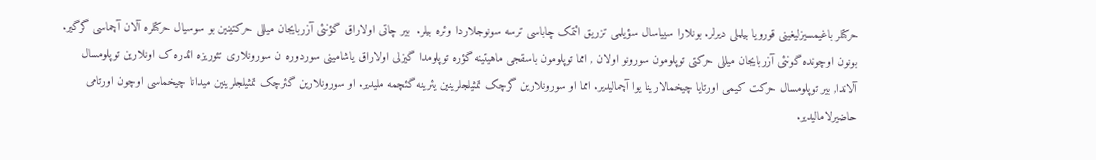حرکتلر باغیمسیزلیغینی قورویا بیلملی دیرلر. بونلارا سییاسال سؤیلمی تزریق ائتمک چاباسی ترسه سونوجلاردا وئره بیلر.  بیر چاتی اولاراق گؤنئی آزربایجان میللی حرکتینین بو سوسیال حرکتلره آلان آچماسی گرگیر. بونون اوچونده گونئی آزربایجان میللی حرکتی توپلومون سورونو اولان , امما توپلومون باسقجی ماهیتینه گؤره توپلومدا گیزلی اولاراق یاشامینی سوردوره ن سورونلاری تئوریزه ائدره ک اونلارین توپلومسال آلاندا, بیر توپلومسال حرکت کیمی اورتایا چیخمالارینا یوا آچمالیدیر. امما او سورونلارین گرچک تمثیلجلرینین یئرینه گئچمه ملیدیر. او سورونلارین گئرچک تمثیلجلرینین میدانا چیخماسی اوچون اورتامی حاضیرلامالیدیر.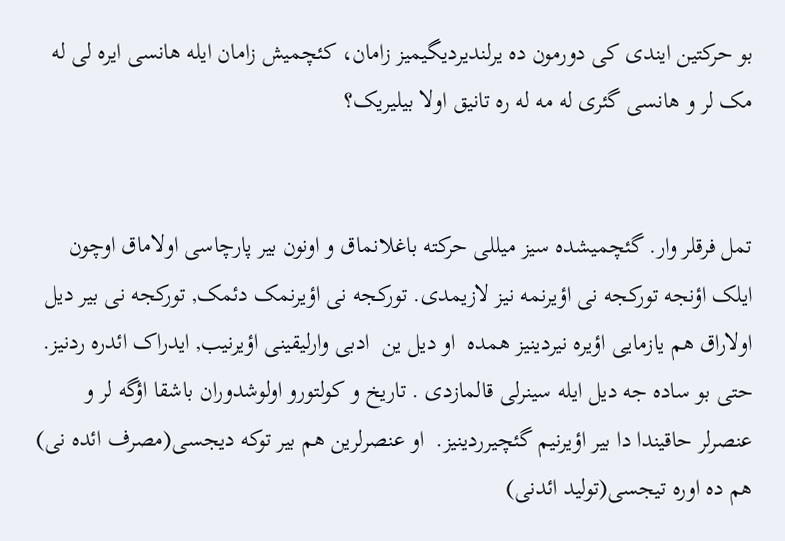بو حرکتین ایندی کی دورمون ده یرلندیردیگیمیز زامان، کئچمیش زامان ایله هانسی ایره لی له مک لر و هانسی گئری له مه له ره تانیق اولا بیلیریک؟


تمل فرقلر وار. گئچمیشده سیز میللی حرکته باغلانماق و اونون بیر پارچاسی اولاماق اوچون ایلک اؤنجه تورکجه نی اؤیرنمه نیز لازیمدی. تورکجه نی اؤیرنمک دئمک, تورکجه نی بیر دیل اولاراق هم یازمایی اؤیره نیردینیز همده  او دیل ین  ادبی وارلیقینی اؤیرنیب, ایدراک ائدره ردنیز. حتی بو ساده جه دیل ایله سینرلی قالمازدی . تاریخ و کولتورو اولوشدوران باشقا اؤگه لر و عنصرلر حاقیندا دا بیر اؤیرنیم گئچیرردینیز.  او عنصرلرین هم بیر توکه دیجسی(مصرف ائده نی) هم ده اوره تیجسی(تولید ائدنی)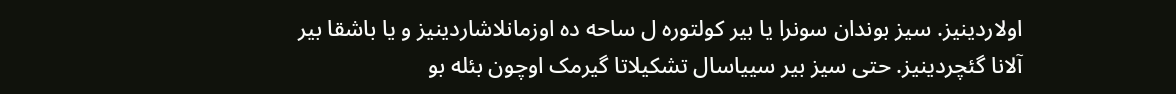اولاردینیز. سیز بوندان سونرا یا بیر کولتوره ل ساحه ده اوزمانلاشاردینیز و یا باشقا بیر آلانا گئچردینیز. حتی سیز بیر سییاسال تشکیلاتا گیرمک اوچون بئله بو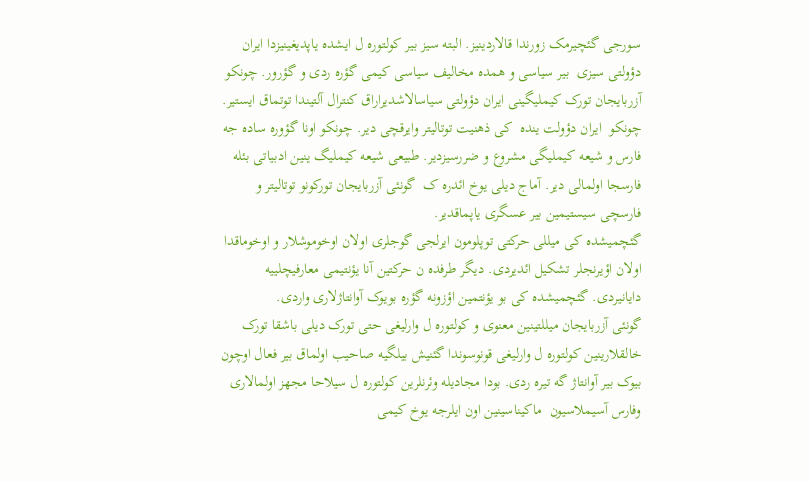سورجی گئچیرمک زورندا قالاردینیز. البته سیز بیر کولتوره ل ایشده یاپدیغینیزدا ایران دؤولتی سیزی  بیر سیاسی و همده مخالیف سیاسی کیمی گؤره ردی و گؤرور. چونکو آزربایجان تورک کیملیگینی ایران دؤولتی سیاسالاشدیراراق کنترال آلتیندا توتماق ایستیر. چونکو  ایران دؤولت ینده  کی ذهنیت توتالیتر وایرقچی دیر. چونکو اونا گؤوره ساده جه فارس و شیعه کیملیگی مشروع و ضررسیزدیر. طبیعی شیعه کیملیگ ینین ادبیاتی بئله فارسجا اولمالی دیر. آماج دیلی یوخ ائدره ک  گونئی آزربایجان تورکونو توتالیتر و فارسچی سیستیمین بیر عسگری یاپماقدیر.
گئچمیشده کی میللی حرکتی توپلومون ایرلجی گوجلری اولان اوخوموشلار و اوخوماقدا اولان اؤیرنجلر تشکیل ائدیردی. دیگر طرفده ن حرکتین آنا یؤنتیمی معارفیچلییه دایانیردی. گئچمیشده کی بو یؤنتمین اؤزونه گؤره بویوک آوانتاژلاری واردی.
گونئی آزربایجان میللتینین معنوی و کولتوره ل وارلیغی حتی تورک دیلی باشقا تورک خالقلارینین کولتوره ل وارلیغی قونوسوندا گئنیش بیلگیه صاحیب اولماق بیر فعال اوچون بیوک بیر آوانتاژ گه تیره ردی. بودا مجادیله وئرنلرین کولتوره ل سیلاحا مجهز اولمالاری وفارس آسیملاسیون  ماکیناسینین اون ایلرجه یوخ کیمی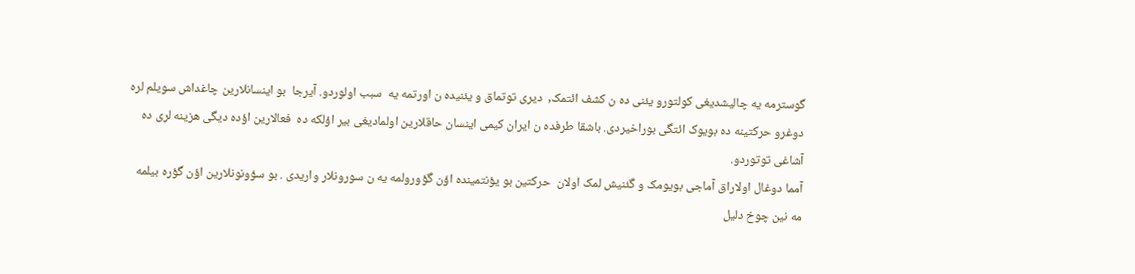گوسترمه یه چالیشدیغی کولتورو یئنی ده ن کشف ائتمک,  دیری توتماق و یئنیده ن اورتمه یه  سبب اولوردو. آیرجا  بو اینسانلارین چاغداش سویلم لره دوغرو حرکتینه ده بویوک ائتگی بوراخیردی. باشقا طرفده ن ایران کیمی اینسان حاقلارین اولمادیغی بیر اؤلکه ده  فعالارین اؤده دیگی هزینه لری ده آشاغی توتوردو.
آمما دوغال اولاراق آماجی بویومک و گئنیش لمک اولان  حرکتین بو یؤنتمینده اؤن گؤورولمه یه ن سورونلار واریدی . بو سؤونونلارین اؤن گؤره بیلمه مه نین چوخ دلیل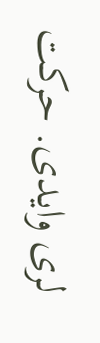لری وایدی. حرکت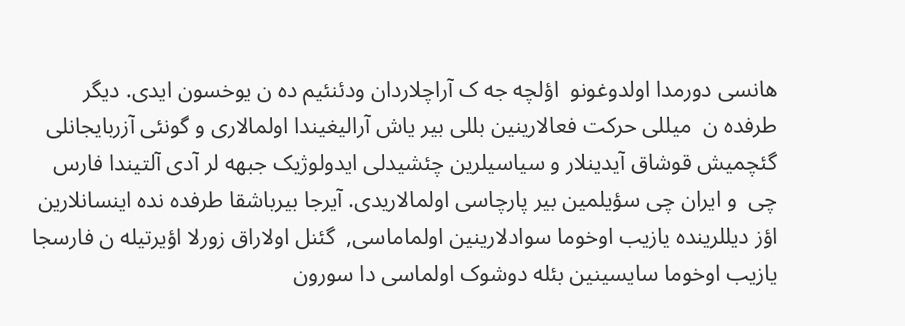هانسی دورمدا اولدوغونو  اؤلچه جه ک آراچلاردان ودئنئیم ده ن یوخسون ایدی. دیگر طرفده ن  میللی حرکت فعالارینین بللی بیر یاش آرالیغیندا اولمالاری و گونئی آزربایجانلی گئچمیش قوشاق آیدینلار و سیاسیلرین چئشیدلی ایدولوژیک جبهه لر آدی آلتیندا فارس چی  و ایران چی سؤیلمین بیر پارچاسی اولمالاریدی. آیرجا بیرباشقا طرفده نده اینسانلارین  اؤز دیللرینده یازیب اوخوما سوادلارینین اولماماسی,  گئنل اولاراق زورلا اؤیرتیله ن فارسجا یازیب اوخوما سایسینین بئله دوشوک اولماسی دا سورون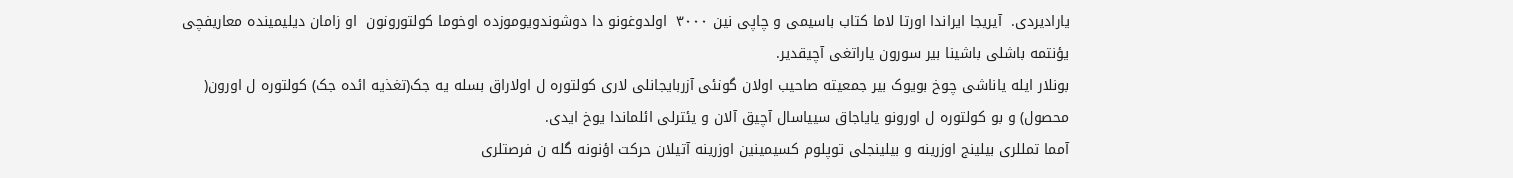یارادیردی.  آیریجا ایراندا اورتا لاما کتاب باسیمی و چاپی نین ۳۰۰۰  اولدوغونو دا دوشوندویوموزده اوخوما کولتورونون  او زامان دیلیمینده معاریفچی یؤنتمه باشلی باشینا بیر سورون یاراتغی آچیقدیر.
بونلار ایله یاناشی چوخ بویوک بیر جمعیته صاحیب اولان گونئی آزربایجانلی لاری کولتوره ل اولاراق بسله یه جک(تغذیه ائده جک) کولتوره ل اورون( محصول) و بو کولتوره ل اورونو یایاجاق سییاسال آچیق آلان و یئترلی ائلماندا یوخ ایدی.
آمما تمللری بیلینج اوزرینه و بیلینجلی توپلوم کسیمینین اوزرینه آتیلان حرکت اؤنونه گله ن فرصتلری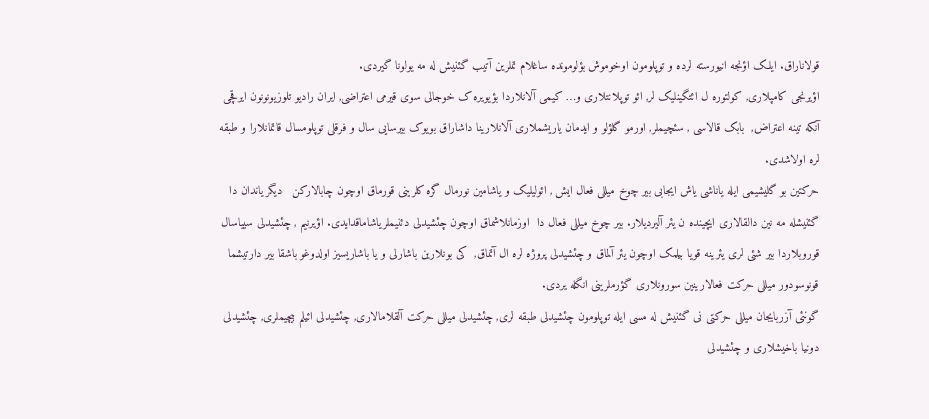قولاناراق. ایلک اؤنجه انیورسته لرده و توپلومون اوخوموش بؤلومونده ساغلام تملرین آتیب گئنیش له مه یولونا گیردی.
اؤیرنجی کامپلاری, کولتوره ل ائتگینلیک لر, ائو توپلانتلاری و… کیمی آلانلاردا بؤیویره ک خوجالی سوی قیرمی اعتراضی, ایران رادیو تلوزیونونون ایرقچی آنکه تینه اعتراض,  بابک قالاسی , سئچیملر, اورمو گلؤلو و ایدمان یاریشملاری آلانلارینا داشاراق بویوک بیرسایی سال و فرقلی توپلومسال قاتمانلارا و طبقه لره اولاشدی.
حرکتین بو گلیشیمی ایله یاناشی یاش ایجابی بیر چوخ میللی فعال ایش , ائولیلیک و یاشامین نورمال گره کلرینی قورماق اوچون چابالارکن   دیگر یاندان دا  گئنیشله مه نین دالقالاری ایچینده ن یئر آلیردیلار. بیر چوخ میللی فعال دا  اوزمانلاشماق اوچون چئشیدلی دئنیملریاشاماقدایدی. اؤیرنیم , چئشیدلی سییاسال قوروبلاردا بیر شئی لری یئرینه قویا بیلمک اوچون یئر آلماق و چئشیدلی پروژه لره ال آتماق,  کی بونلارین باشارلی و یا باشاریسیز اولدوغو باشقا بیر دارتیشما قونوسودور میللی حرکت فعالارینین سورونلاری گؤرملرینی انگله یردی.
گونئی آزربایجان میللی حرکتی نی گئنیش له مسی ایله توپلومون چئشیدلی طبقه لری, چئشیدلی میللی حرکت آلقلامالاری, چئشیدلی ائیلم بیچیملری, چئشیدلی دونیا باخیشلاری و چئشیدلی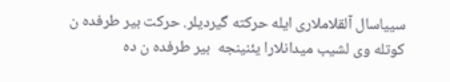سییاسال آلقلاملاری ایله حرکته گیردیلر. حرکت بیر طرفده ن کوتله وی لشیب میدانلارا یئنینجه  بیر طرفده ن ده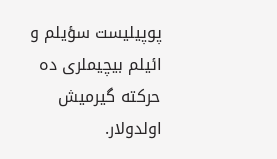پوپیلیست سؤیلم و ائیلم بیچیملری ده حرکته گیرمیش اولدولار.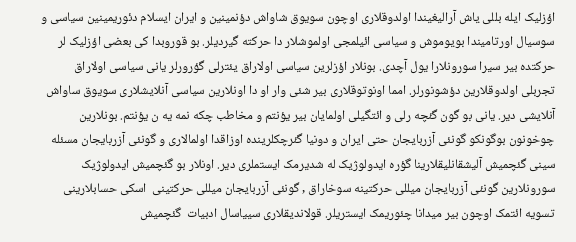اؤزلیک ایله بللی یاش آرالیغیندا اولدوقلاری اوچون سویوق شاواش دؤنمینین و ایران ایسلام دئوریمینین سیاسی و سوسیال اورتامیندا بویوموش و سیاسی ائیلمجی اولموشلار دا حرکته گیردیلر. بو قوروبدا کی بعضی اؤزلیک لر حرکتده بیر سیرا سورونلارا یول آچدی. بونلار اؤزلرین سیاسی اولاراق یئترلی گؤرورلر یانی سیاسی اولاراق تجربلی اولدوقلارین دؤشونورلر. امما اونوتوقلاری بیر شئی وار او دا اونلارین سیاسی آنلایشلاری سویوق ساواش آنلایشی دیر. یانی بو گون گئچه رلی و ائتگیلی اولمایان بیر یؤنتم و مخاطب چکه نمه یه ن یؤنتم. بونلارین چوخونون بوگونکو گونئی آزربایجان حتی ایران و دونیا گئرچکلرینده اوزاقدا اولمالاری و گونئی آزربایجان مسئله سینی گئچمیش آلیشقانلیقلارینا گؤره ایدولوژیک له شدیرمک ایستملری دیر. اونلار بو گئچمیش ایدولوژیک سورونلارین گونئی آزربایجان میللی حرکتینه سوخاراق , گونئی آزربایجان میللی حرکتینی  اسکی حسابلارینی تسویه ائتمک اوچون بیر میدانا چئوریمک ایستریلر. قولاندیقلاری سییاسال ادبیات  گئچمیش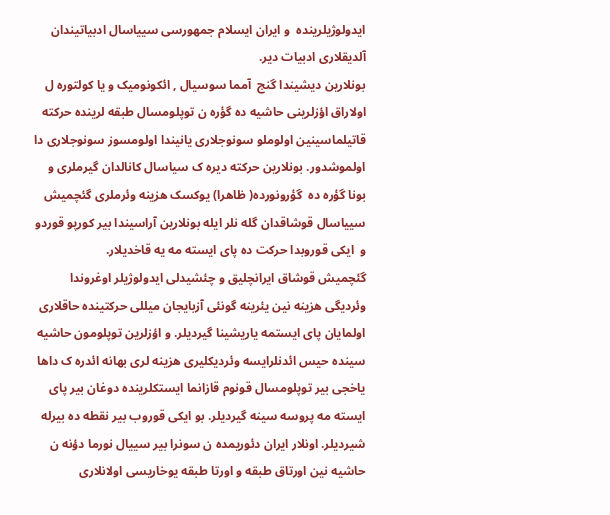ایدولوژیلرینده  و ایران ایسلام جمهورسی سییاسال ادبیاتیندان آلدیقلاری ادبیات دیر.
بونلارین دیشیندا گنج  آمما سوسیال , ائکونومیک و یا کولتوره ل اولاراق اؤزلرینی حاشیه ده گؤره ن توپلومسال طبقه لرینده حرکته قاتیلماسینین اولوملو سونوجلاری یانیندا اولومسوز سونوجلاری دا اولموشدور. بونلارین حرکته دیره ک سیاسال کانالدان گیرملری و بونا گؤره ده  گؤرونورده( ظاهرا) یوکسک هزینه وئرملری گئچمیش سییاسال قوشاقدان گله نلر ایله بونلارین آراسیندا بیر کورپو قوردو  و  ایکی قوروبدا حرکت ده پای ایسته مه یه قاخدیلار.
گئچمیش قوشاق ایرانچلیق و چئشیدلی ایدولوژیلر اوغروندا وئردیگی هزینه نین یئرینه گونئی آزبایجان میللی حرکتینده حاقلاری اولمایان پای ایستمه یاریشینا گیردیلر. و اؤزلرین توپلومون حاشیه سینده حیس ائدنلرایسه وئردیکلیری هزینه لری بهانه ائدره ک داها یاخجی بیر توپلومسال قونوم قازانما ایستکلرینده دوغان بیر پای ایسته مه پروسه سینه گیردیلر. بو ایکی قوروب بیر نقطه ده بیرله شیردیلر. اونلار ایران دئوریمده ن سونرا بیر سییال نورما دؤنه ن حاشیه نین اورتاق طبقه و اورتا طبقه یوخاریسی اولانلاری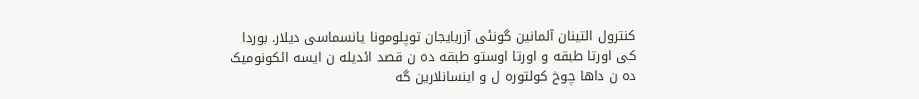کنترول التینان آلمانین گونئی آزربایجان توپلومونا یانسماسی دیلار. بوردا کی اورتا طبقه و اورتا اوستو طبقه ده ن قصد ائدیله ن ایسه ائکونومیک ده ن داها چوخ کولتوره ل و اینسانلارین گه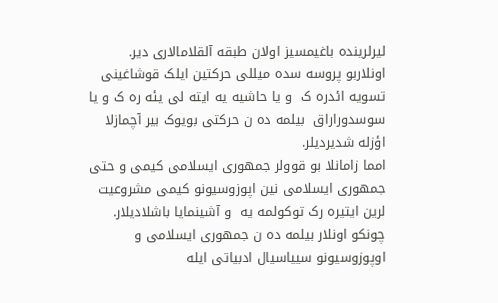لیرلرینده باغیمسیز اولان طبقه آلقلامالاری دیر.
اونلاربو پروسه سده میللی حرکتین ایلک قوشاغینی تسویه ائدره ک  و یا حاشیه یه ایته لی یئه ره ک و یا سوسدوراراق  بیلمه ده ن حرکتی بویوک بیر آچمازلا اؤزله شدیردیلر.
امما زامانلا بو قوولر جمهوری ایسلامی کیمی و حتی جمهوری ایسلامی نین اپوزوسیونو کیمی مشروعیت لرین ایتیره رک توکولمه یه  و آشینمایا باشلادیلار. چونکو اونلار بیلمه ده ن جمهوری ایسلامی و اوپوزوسیونو سییاسیال ادبیاتی ایله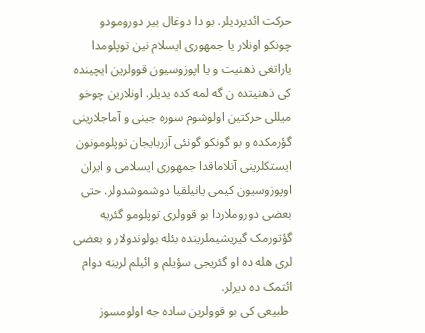حرکت ائدیردیلر. بو دا دوغال بیر دورومودو چونکو اونلار یا جمهوری ایسلام نین توپلومدا یاراتغی ذهنیت و یا اپوزوسیون قوولرین ایچینده کی ذهنیتده ن گه لمه کده یدیلر. اونلارین چوخو میللی حرکتین اولوشوم سوره جینی و آماجلارینی گؤرمکده و بو گونکو گونئی آزربایجان توپلومونون ایستکلرینی آنلاماقدا جمهوری ایسلامی و ایران اوپوزوسیون کیمی یانیلقیا دوشموشدولر. حتی بعضی دوروملاردا بو قوولری توپلومو گئریه گؤتورمک گیریشیملرینده بئله بولوندولار و بعضی لری هله ده او گئریجی سؤیلم و ائیلم لرینه دوام ائتمک ده دیرلر.
 طبیعی کی بو قوولرین ساده جه اولومسوز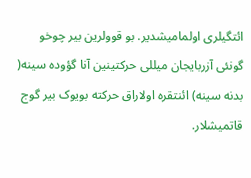ائتگیلری اولمامیشدیر. بو قوولرین بیر چوخو گونئی آزربایجان میللی حرکتینین آنا گؤوده سینه( بدنه سینه) ائنتقره اولاراق حرکته بویوک بیر گوج قاتمیشلار.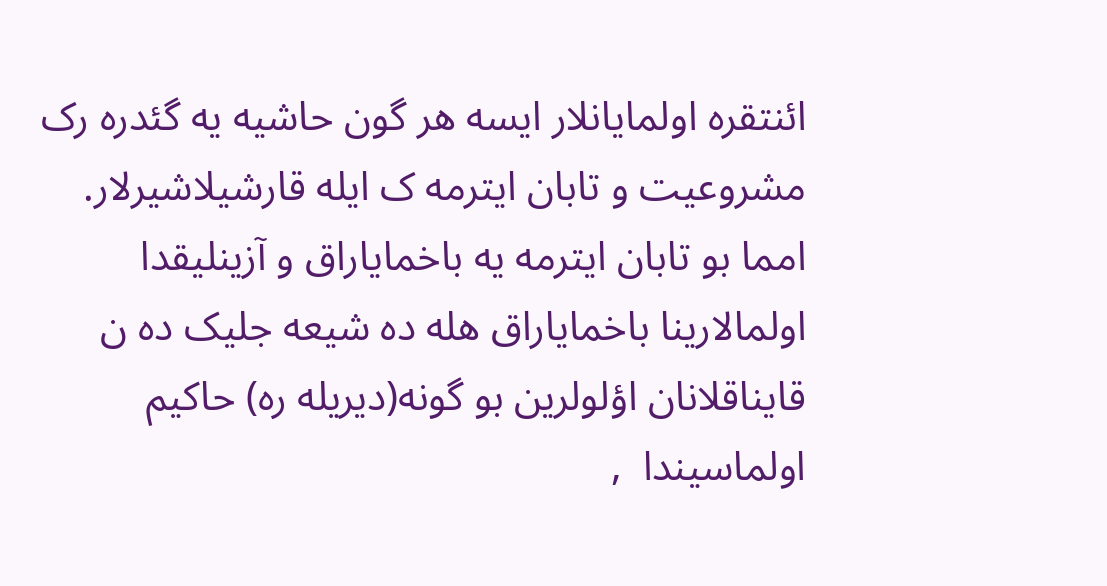ائنتقره اولمایانلار ایسه هر گون حاشیه یه گئدره رک مشروعیت و تابان ایترمه ک ایله قارشیلاشیرلار. امما بو تابان ایترمه یه باخمایاراق و آزینلیقدا اولمالارینا باخمایاراق هله ده شیعه جلیک ده ن قایناقلانان اؤلولرین بو گونه(دیریله ره) حاکیم اولماسیندا  ,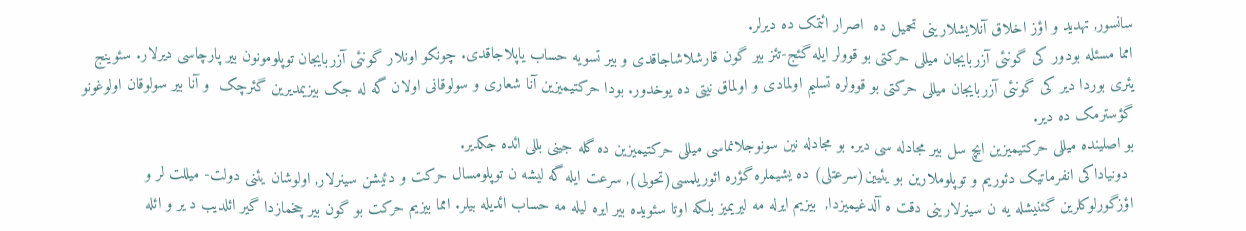سانسور, تهدید و اؤز اخلاق آنلایشلارینی تحمیل ده  اصرار ائتمک ده دیرلر.
امما مسئله بودور کی گونئی آزربایجان میللی حرکتی بو قوولر ایله گئج-تئز بیر گون قارشلاشاجاقدی و بیر تسویه حساب یاپلاجاقدی. چونکو اونلار گونئی آزربایجان توپلومونون بیر پارچاسی دیرلار. سئوینج یئری بوردا دیر کی گونئی آزربایجان میللی حرکتی بو قوولره تسلیم اولمادی و اولماق نیتی ده یوخدور. بودا حرکتیمیزین آنا شعاری و سولوقانی اولان گه له جک بیزیمدیرین گئرچک  و آنا بیر سولوقان اولوغونو گؤسترمک ده دیر.
بو اصلینده میللی حرکتیمیزین ایچ سل بیر مجادله سی دیر. بو مجادله نین سونوجلانماسی میللی حرکتیمیزین ده گله جینی بللی ائده جکدیر.
 دونیاداکی انفرماتیک دئوریم و توپلوملارین بو یئیین(سرعتلی) ده یشیملره گؤره ائوریلمسی(تحولی), سرعت ایله گه لیشه ن توپلومسال حرکت و دئیشن سینرلار, اولوشان یئنی دولت- میللت لر و اؤزگورلوکلرین گئنیشله یه ن سینرلارینی دقت ه آلدغیمیزدا,  بیزیم ایرله مه لیریمیز بلکه اوتا سئویده بیر ایره لیله مه حساب ائدیله بیلر. امما بیزیم حرکت بو گون بیر چخمازدا گیر ائلدیب د یر و ائله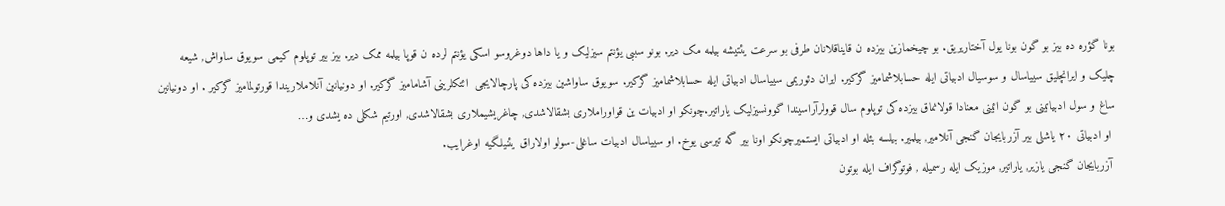بونا گؤره ده بیز بو گون بونا یول آختاریریق. بو چیخمازین بیزده ن قایناقلانان طرفی بو سرعت یئتیشه بیلمه مک دیر. بونو سببی یؤنتم سیزلیک و یا داها دوغروسو اسکی یؤنتم لرده ن قوپا بیلمه ممک دیر. بیز بیر توپلوم کیمی سویوق ساواش, شیعه چلیک و ایرانچلیق سییاسال و سوسیال ادبیاتی ایله حسابلاشمامیز گرکیر. ایران دئوریمی سییاسال ادبیاتی ایله حسابلاشمامیز گرکیر. سویوق ساواشین بیزده کی پارچالایجی  ائتکلرینی آشامامیز گرکیر. او دونیانین آنلاملاریندا قورتولمامیز گرکیر . او دونیانین ساغ و سول ادبیاتینی بو گون ائینی معنادا قولانماق بیزده کی توپلوم سال قوولرآراسیندا گوونسیزلیک یاراتیر.چونکو او ادبیات ین قواوراملاری بشقالاشدی, چاغریشیملاری بشقالاشدی, اورتیم شکلی ده یشدی و…
 او ادبیاتی ۲۰ یاشلی بیر آزربایجان گنجی آنلامیر, بیلمیر. بیلسه بئله او ادبیاتی ایستمیرچونکو اونا بیر گه تیرسی یوخ. او سییاسال ادبیات ساغلی-سولو اولاراق یئنیلگیه اوغرایب.
 آزربایجان گنجی یازیر, یاراتیر, موزیک ایله رسمیله , فوتوگراف ایله بوتون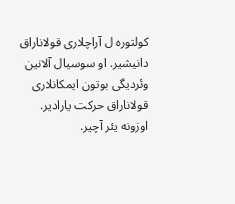کولتوره ل آراچلاری قولاناراق دانیشیر. او سوسیال آلانین وئردیگی بوتون ایمکانلاری قولاناراق حرکت یارادیر. اوزونه یئر آچیر.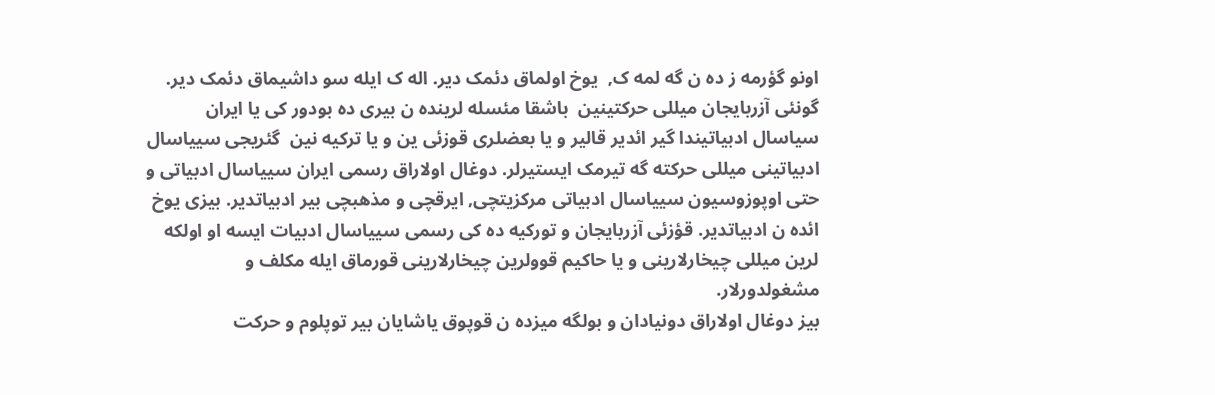اونو گؤرمه ز ده ن گه لمه ک,  یوخ اولماق دئمک دیر. اله ک ایله سو داشیماق دئمک دیر.
گونئی آزربایجان میللی حرکتینین  باشقا مئسله لرینده ن بیری ده بودور کی یا ایران سیاسال ادبیاتیندا گیر ائدیر قالیر و یا بعضلری قوزئی ین و یا ترکیه نین  گئریجی سییاسال ادبیاتینی میللی حرکته گه تیرمک ایستیرلر. دوغال اولاراق رسمی ایران سییاسال ادبیاتی و حتی اوپوزوسیون سییاسال ادبیاتی مرکزیتچی, ایرقچی و مذهبچی بیر ادبیاتدیر. بیزی یوخ ائده ن ادبیاتدیر. قؤزئی آزربایجان و تورکیه ده کی رسمی سییاسال ادبیات ایسه او اولکه لرین میللی چیخارلارینی و یا حاکیم قوولرین چیخارلارینی قورماق ایله مکلف و مشغولدورلار.
بیز دوغال اولاراق دونیادان و بولگه میزده ن قوپوق یاشایان بیر توپلوم و حرکت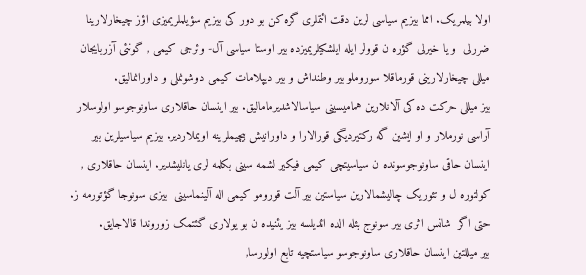اولا بیلمریک. امما بیزیم سیاسی لرین دقت ائتملری گره کن بو دور کی بیزیم سؤیلملریمیزی اؤز چیخارلارینا ضررلی  و یا خیرلی گؤره ن قوولر ایله ایلشکیلریمیزده بیر اوستا سیاسی آل- وئرجی کیمی , گونئی آزربایجان میللی چیخارلارینی قورماقلا سوروملو بیر وطنداش و بیر دیپلامات کیمی دوشونملی و داورانمالیق.
بیز میللی حرکت ده کی آلانلارین همامیسینی سیاسالاشدیرمامالیق. بیر اینسان حاقلاری ساونوجوسو اولوسلار آراسی نورملار و او ایشین گه رکتیردیگی قورالارا و داورانیش بیچیملرینه اویملاردیر. بیزیم سیاسیلرین بیر اینسان حاقی ساونوجوسونده ن سیاسیتچی کیمی فیکیر لشمه سینی بکلمه لری یانلیشدیر. اینسان حاقلاری , کولتوره ل و تئوریک چالیشمالارین سیاستین بیر آلت قورومو کیمی اله آلینماسینی  بیزی سونوجا گؤتورمه ز. حتی اگر  شانس اثری بیر سونوج بئله الده ائدیلسه بیز یئنیده ن بو یولاری گئتمک زوروندا قالاجایق.
بیر میللتین اینسان حاقلاری ساونوجوسو سیاستچیه تابع اولورسا,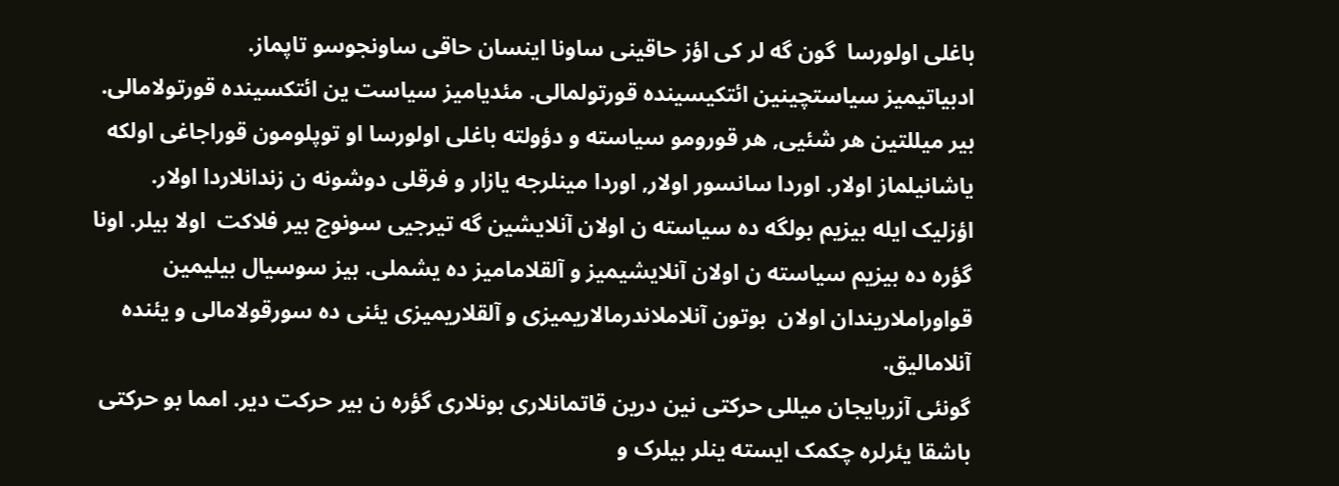باغلی اولورسا  گون گه لر کی اؤز حاقینی ساونا اینسان حاقی ساونجوسو تاپماز.
ادبیاتیمیز سیاستچینین ائتکیسینده قورتولمالی. مئدیامیز سیاست ین ائتکسینده قورتولامالی. بیر میللتین هر شئیی, هر قورومو سیاسته و دؤولته باغلی اولورسا او توپلومون قوراجاغی اولکه یاشانیلماز اولار. اوردا سانسور اولار, اوردا مینلرجه یازار و فرقلی دوشونه ن زندانلاردا اولار.  اؤزلیک ایله بیزیم بولگه ده سیاسته ن اولان آنلایشین گه تیرجیی سونوج بیر فلاکت  اولا بیلر. اونا گؤره ده بیزیم سیاسته ن اولان آنلایشیمیز و آلقلامامیز ده یشملی. بیز سوسیال بیلیمین قواوراملاریندان اولان  بوتون آنلاملاندرمالاریمیزی و آلقلاریمیزی یئنی ده سورقولامالی و یئنده آنلامالیق.
گونئی آزربایجان میللی حرکتی نین درین قاتمانلاری بونلاری گؤره ن بیر حرکت دیر. امما بو حرکتی باشقا یئرلره چکمک ایسته ینلر بیلرک و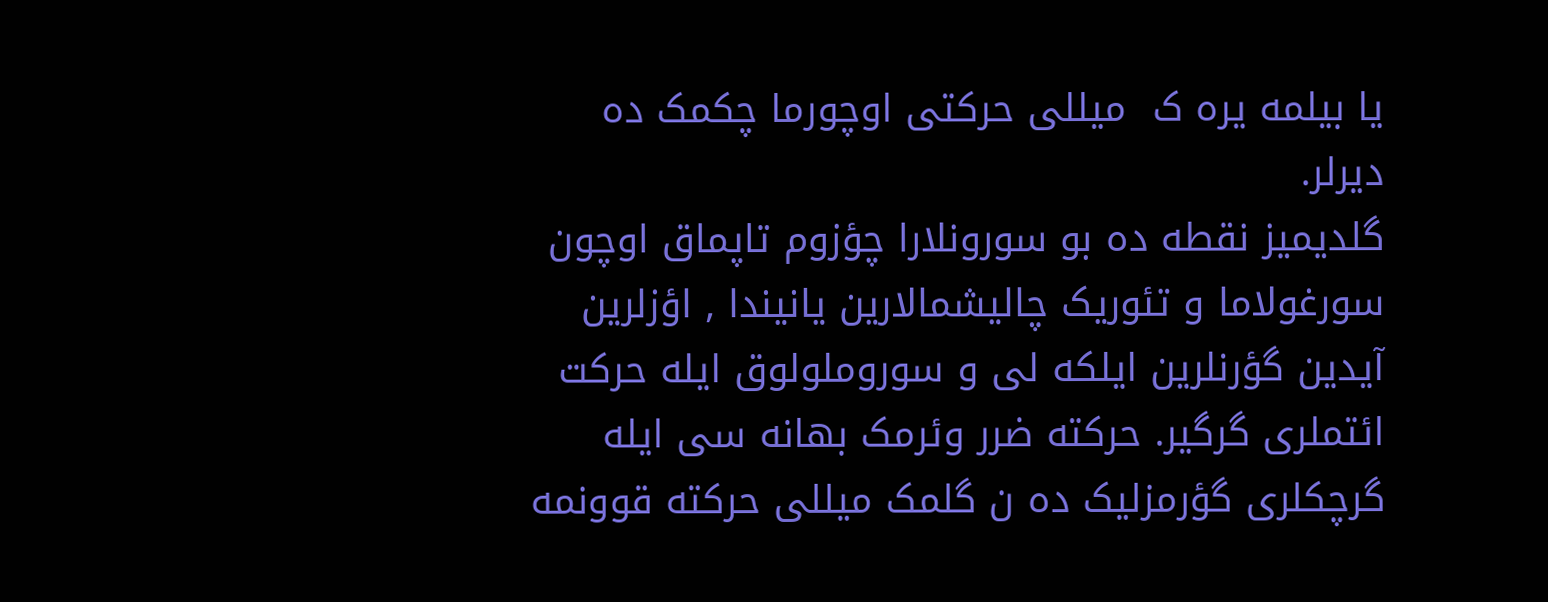یا بیلمه یره ک  میللی حرکتی اوچورما چکمک ده دیرلر.
گلدیمیز نقطه ده بو سورونلارا چؤزوم تاپماق اوچون سورغولاما و تئوریک چالیشمالارین یانیندا , اؤزلرین آیدین گؤرنلرین ایلکه لی و سوروملولوق ایله حرکت ائتملری گرگیر. حرکته ضرر وئرمک بهانه سی ایله گرچکلری گؤرمزلیک ده ن گلمک میللی حرکته قوونمه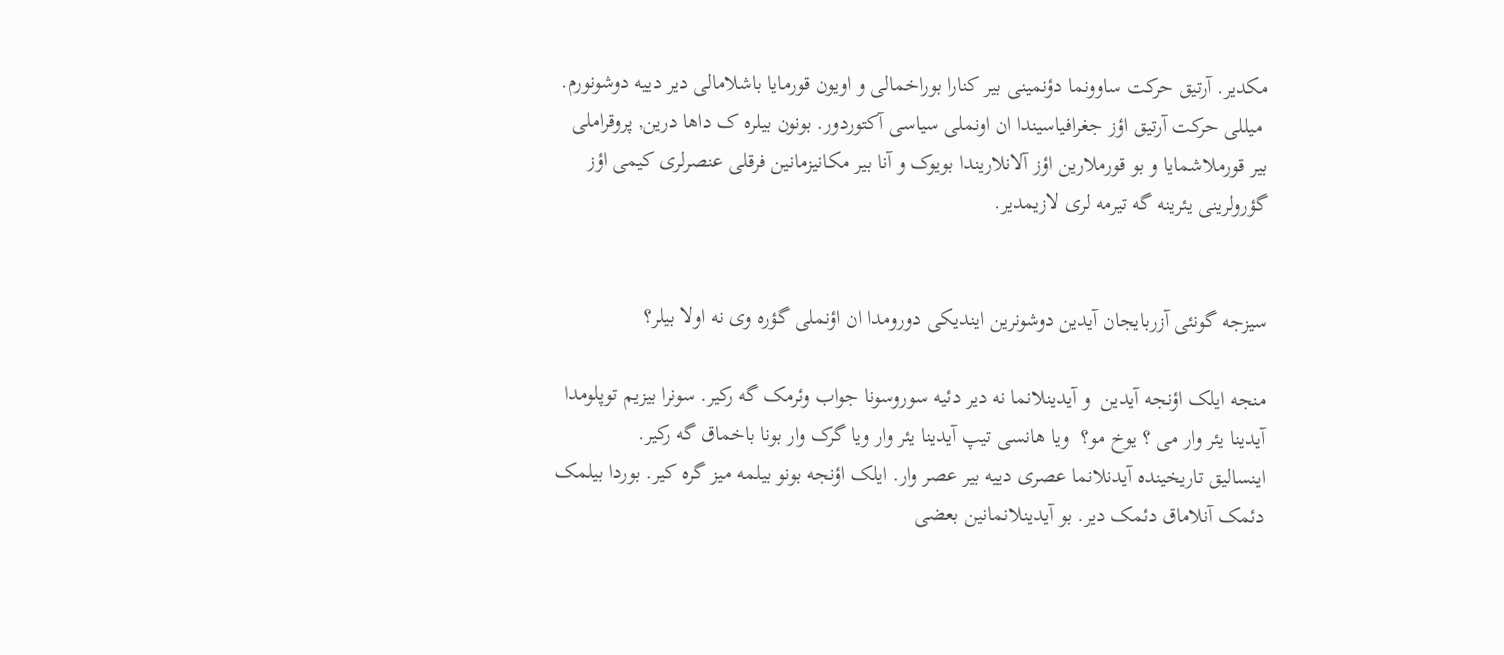مکدیر. آرتیق حرکت ساوونما دؤنمینی بیر کنارا بوراخمالی و اویون قورمایا باشلامالی دیر دییه دوشونورم.
 میللی حرکت آرتیق اؤز جغرافیاسیندا ان اونملی سیاسی آکتوردور. بونون بیلره ک داها درین, پروقراملی بیر قورملاشمایا و بو قورملارین اؤز آلانلاریندا بویوک و آنا بیر مکانیزمانین فرقلی عنصرلری کیمی اؤز گؤرولرینی یئرینه گه تیرمه لری لازیمدیر.


سیزجه گونئی آزربایجان آیدین دوشونرین ایندیکی دورومدا ان اؤنملی گؤره وی نه اولا بیلر؟

منجه ایلک اؤنجه آیدین  و آیدینلانما نه دیر دئیه سوروسونا جواب وئرمک گه رکیر. سونرا بیزیم توپلومدا آیدینا یئر وار می ؟ یوخ مو؟  ویا هانسی تیپ آیدینا یئر وار ویا گرک وار بونا باخماق گه رکیر.
اینسالیق تاریخینده آیدنلانما عصری دییه بیر عصر وار. ایلک اؤنجه بونو بیلمه میز گره کیر. بوردا بیلمک دئمک آنلاماق دئمک دیر. بو آیدینلانمانین بعضی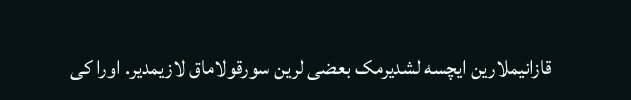قازانیملارین ایچسه لشدیرمک بعضی لرین سورقولاماق لازیمدیر. اورا کی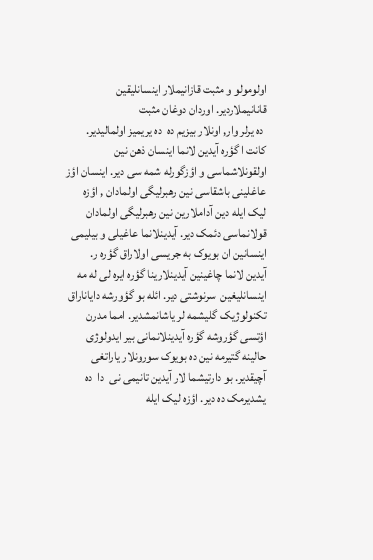اولومولو و مثبت قازانیملار اینسانلیقین قانانیملاردیر. اوردان دوغان مثبت
 ده یرلر وار, اونلار بیزیم ده  ده یریمیز اولمالیدیر.
کانت ا گؤره آیدین لانما اینسان ذهن نین  اولقونلاشماسی و اؤزگورله شمه سی دیر. اینسان اؤز عاغلینی باشقاسی نین رهبرلیگی اولمادان , اؤزه لیک ایله دین آداملارین نین رهبرلیگی اولمادان قولانماسی دئمک دیر. آیدینلانما عاغیلی و بیلیمی اینسانین ان بویوک به جریسی اولاراق گؤره ر.
آیدین لانما چاغینین آیدینلارینا گؤره ایره لی له مه اینسانلیغین  سرنوشتی دیر. ائله بو گؤورشه دایاناراق تکنولوژیک گلیشمه لر یاشانمشدیر. امما مدرن اؤتسی گؤروشه گؤره آیدینلانمانی بیر ایدولوژی حالینه گتیرمه نین ده بویوک سورونلار یاراتغی آچیقدیر. بو دارتیشما لار آیدین تانیمی نی  دا  ده یشدیرمک ده دیر. اؤزه لیک ایله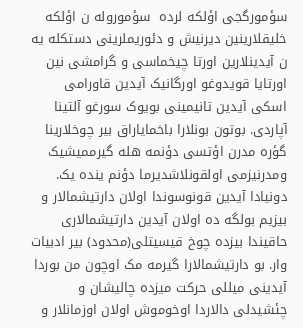سؤمورگجی اؤلکه لرده  سؤموروله ن اؤلکه خلیقلارینین دیرنیش و دئوریملرینی دستکله یه ن آیدینلارین اورتا چیخماسی و گرامشی نین اورتایا قویدوغو اورگانیک آیدین قاورامی اسکی آیدین تانیمینی بویوک سورغو آلتینا آپاردی. بوتون بونلارا باخمایاراق بیر چوخلارینا گؤره مدرن اؤتسی دؤنمه هله گیرممیشیک ومدرنیزمی اولقونلاشدیرما دؤنم ینده یک.
دونیادا آیدین قونوسوندا اولان دارتیشمالار و بیزیم بولگه ده اولان آیدین دارتیشمالاری  حاقیندا بیزده چوخ قیسیتلی(محدود) بیر ادبیات وار. بو دارتیشمالارا گیرمه مک اوچون من بوردا آیدینی میللی حرکت میزده چالیشان و چئشیدلی دالاردا اوخوموش اولان اوزمانلار و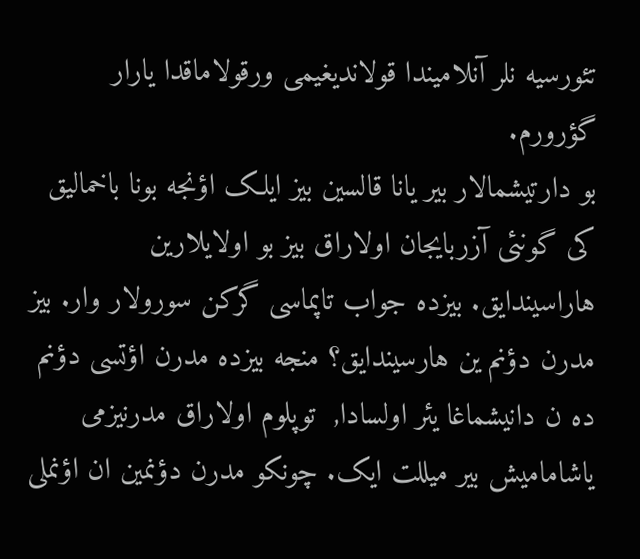تئورسیه نلر آنلامیندا قولاندیغیمی ورقولاماقدا یارار گؤرورم.
بو دارتیشمالار بیر یانا قالسین بیز ایلک اؤنجه بونا باخمالیق کی گونئی آزربایجان اولاراق بیز بو اولایلارین هاراسیندایق. بیزده جواب تاپماسی گرکن سورولار وار. بیز مدرن دؤنم ین هارسیندایق؟ منجه بیزده مدرن اؤتسی دؤنم ده ن دانیشماغا یئر اولسادا,  توپلوم اولاراق مدرنیزمی یاشامامیش بیر میللت ایک. چونکو مدرن دؤنمین ان اؤنملی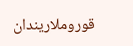قوروملاریندان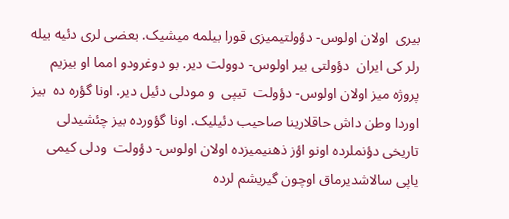بیری  اولان اولوس- دؤولتیمیزی قورا بیلمه میشیک. بعضی لری دئیه بیله رلر کی ایران  دؤولتی بیر اولوس- دوولت دیر. بو دوغرودو امما او بیزیم پروژه میز اولان اولوس- دؤولت  تیپی  و مودلی دئیل دیر. اونا گؤره ده  بیز اوردا وطن داش حاقلارینا صاحیب دئیلیک. اونا گؤورده بیز چئشیدلی تاریخی دؤنملرده اونو اؤز ذهنیمیزده اولان اولوس- دؤولت  ودلی کیمی یاپی سالاشدیرماق اوچون گیریشم لرده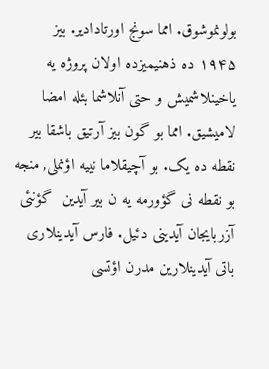بولونموشوق. امما سونج اورتادادیر. بیز ۱۹۴۵ ده ذهنیمیزده اولان پروژه یه  یاخینلاشمیش و حتی آنلاشما بئله امضا لامیشیق. امما بو گون بیز آرتیق باشقا بیر نقطه ده یک. بو آچیقلاما نییه اؤنملی, منجه بو نقطه نی گؤورمه یه ن بیر آیدین  گؤنئی آزربایجان آیدینی دئیل. فارس آیدینلاری  باتی آیدینلارین مدرن اؤتسی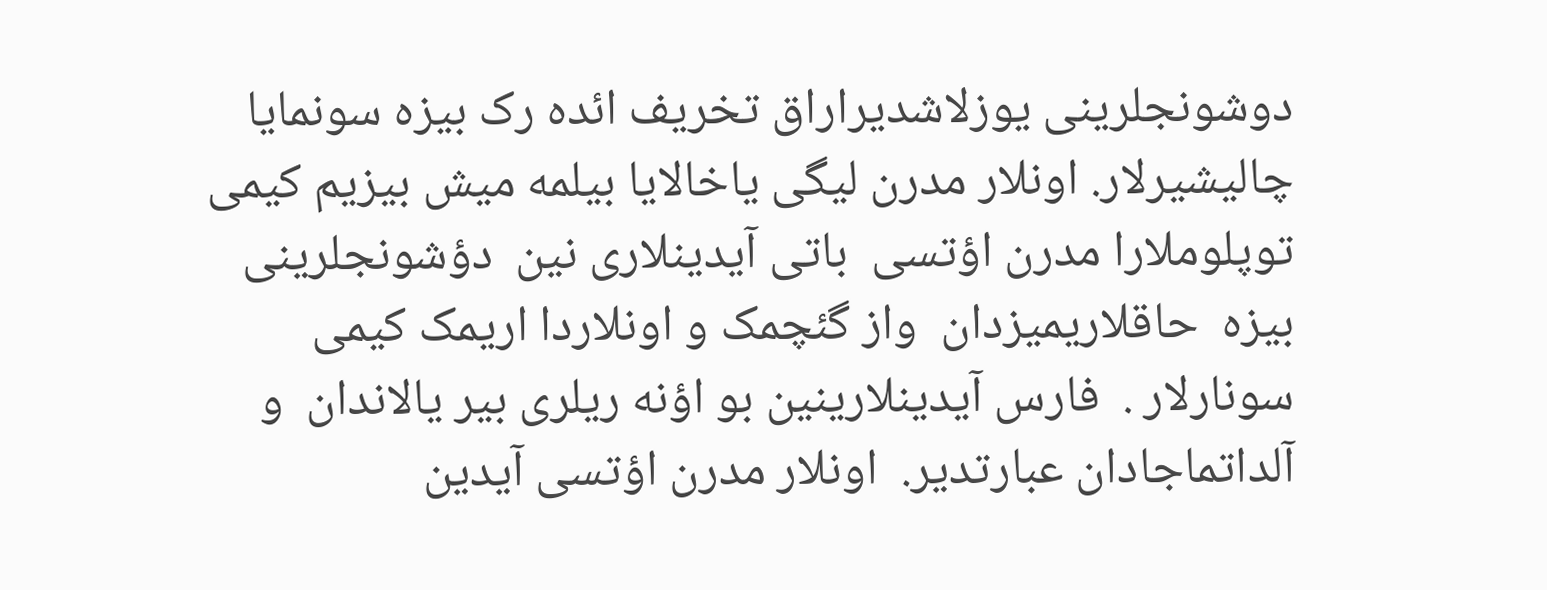دوشونجلرینی یوزلاشدیراراق تخریف ائده رک بیزه سونمایا چالیشیرلار. اونلار مدرن لیگی یاخالایا بیلمه میش بیزیم کیمی توپلوملارا مدرن اؤتسی  باتی آیدینلاری نین  دؤشونجلرینی بیزه  حاقلاریمیزدان  واز گئچمک و اونلاردا اریمک کیمی سونارلار .  فارس آیدینلارینین بو اؤنه ریلری بیر یالاندان  و آلداتماجادان عبارتدیر.  اونلار مدرن اؤتسی آیدین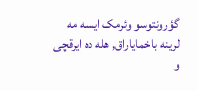گؤرونتوسو وئرمک ایسه مه لرینه باخمایاراق, هله ده ایرقچی و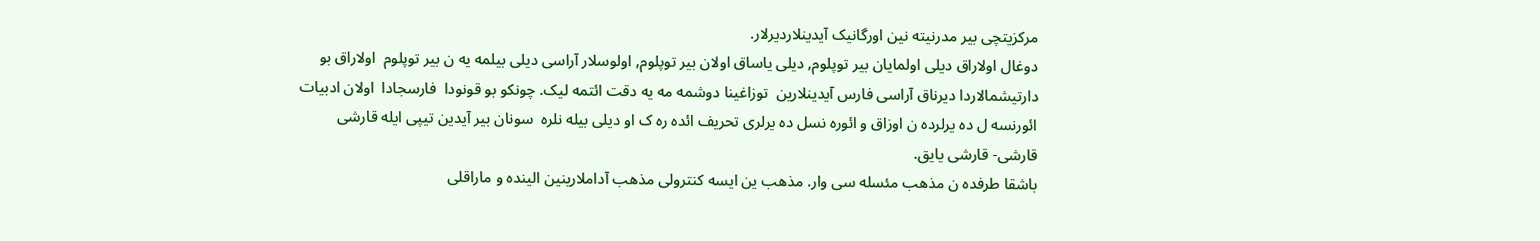مرکزیتچی بیر مدرنیته نین اورگانیک آیدینلاردیرلار.
دوغال اولاراق دیلی اولمایان بیر توپلوم, دیلی یاساق اولان بیر توپلوم, اولوسلار آراسی دیلی بیلمه یه ن بیر توپلوم  اولاراق بو دارتیشمالاردا دیرناق آراسی فارس آیدینلارین  توزاغینا دوشمه مه یه دقت ائتمه لیک. چونکو بو قونودا  فارسجادا  اولان ادبیات ائورنسه ل ده یرلرده ن اوزاق و ائوره نسل ده یرلری تحریف ائده ره ک او دیلی بیله نلره  سونان بیر آیدین تیپی ایله قارشی قارشی- قارشی یایق.
باشقا طرفده ن مذهب مئسله سی وار. مذهب ین ایسه کنترولی مذهب آداملارینین الینده و ماراقلی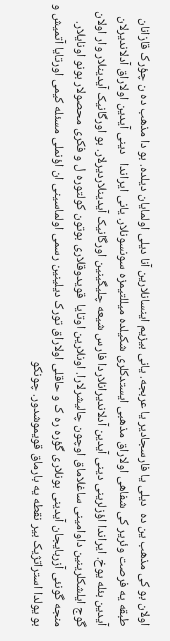اولان بو کی مذهب ین ده  دیلی یا فارسجادیر یا عربجه. یانی بیزیم اینسانلارین آنا دیلی اولمایان دیلده. بو دا مذهب ده ن چؤرک قازانان طبقه یه فرصت وئریر کی شفاهی اولاراق مذهبی ایستدکلری شکیلده میللتیمزه سونسونلار. یانی ایراندا   دینی آیدین اولاراق آدلاندیرلان آیدین بئله یوخ. ایراندا اؤزلرینی دینی آیدین آدلاندیرانلاردا فارس شیعه چلیگینین اورگانیک آیدینلاردیرلار. بو اورگانیک آیدینلار وار اولان گوج ایلشکلرینین داوامینی ساغلاماق اوچون چالیشرلارا. اونلارین اوتایا  قویدوقلاری بوتون کولتوره ل و فکری محصولار بونو اونایلار. منجه گونئی آزربایجان آیدینی بونلاری گؤره ره ک و حاقلی اولاراق تورک دیلینین رسمی اولماسینی ان اؤنملی مسئله کیمی اورتایا آتمیش و  بو یولدا استراتژیک بیر نقطه یه بارماق قویموشدور. چونکو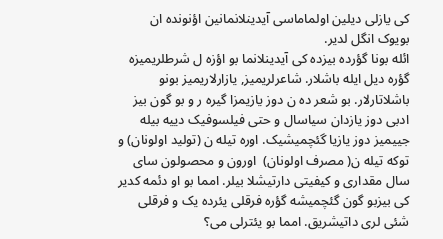کی یازلی دیلین اولماماسی آیدینلانمانین اؤنونده ان بویوک انگل لدیر.
ائله بونا گؤرده بیزده کی آیدینلانما بو اؤزه ل شرطلریمیزه گؤره دیل ایله باشلار. شاعرلریمیز, یازارلاریمیز بونو باشلاتارلار. بو شعر ده ن دوز یازیمزا گیره ر و بو گون بیز ادبی دوز یازدان سیاسال و حتی فیلسوفیک دییه بیله جییمیز دوز یازیا گئچمیشیک. اوره تیله ن (تولید اولونان) و توکه تیله ن( مصرف اولونان)  اورون و محصولون سای سال مقداری و کیفیتی دارتیشلا بیلر. امما بو او دئمه کدیر کی بیزبو گون گئچمیشه گؤره فرقلی یئرده یک و فرقلی شئی لری داتیشریق. امما بو یئترلی می؟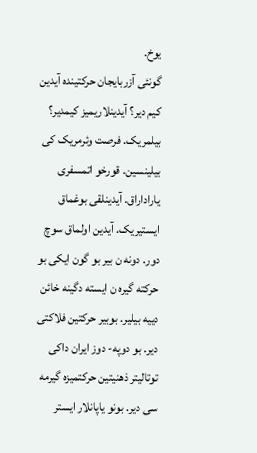یوخ.
گونئی آزربایجان حرکتینده آیدین کیم دیر؟ آیدینلاریمیز کیمدیر؟ بیلمریک. فرصت وئرمریک کی بیلینسین. قورخو اتمسفری یاراداراق. آیدینلقی بوغماق ایستیریک. آیدین اولماق سوچ دور. دونه ن بیر بو گون ایکی بو حرکته گیره ن ایسته دگینه خائن دییه بیلیر. بوبیر حرکتین فلاکتی دیر. بو دوپه- دوز ایران داکی توتالیتر ذهنیتین حرکتمیزه گیرمه سی دیر. بونو یاپانلار ایستر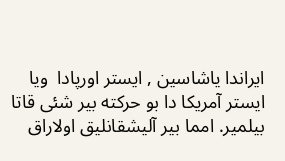ایراندا یاشاسین , ایستر اورپادا  ویا ایستر آمریکا دا بو حرکته بیر شئی قاتا بیلمیر. امما بیر آلیشقانلیق اولاراق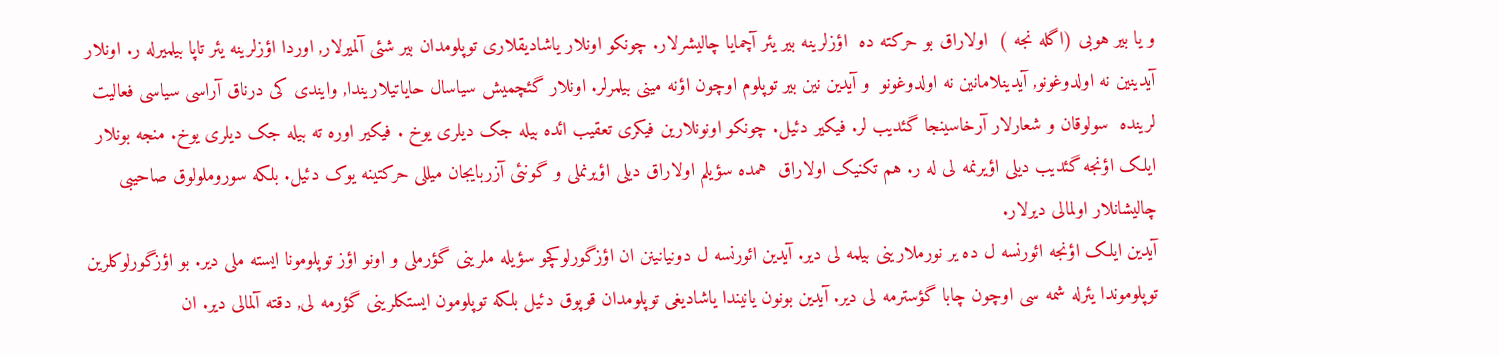و یا بیر هوبی (اگله نجه )  اولاراق بو حرکته ده  اؤزلرینه بیر یئر آچمایا چالیشرلار. چونکو اونلار یاشادیقلاری توپلومدان بیر شئی آلمیرلار, اوردا اؤزلرینه یئر تاپا بیلمیرله ر. اونلار آیدینین نه اولدوغونو, آیدینلامانین نه اولدوغونو  و آیدین نین بیر توپلوم اوچون اؤنه مینی بیلمرلر. اونلار گئچمیش سیاسال حایاتیلاریندا, وایندی کی درناق آراسی سیاسی فعالیت لرینده  سولوقان و شعارلار آرخاسینجا گئدیب لر. فیکیر دئیل. چونکو اونونلارین فیکری تعقیب ائده بیله جک دیلری یوخ . فیکیر اوره ته بیله جک دیلری یوخ. منجه بونلار ایلک اؤنجه گئدیب دیلی اؤیرنمه لی له ر. هم تکنیک اولاراق  همده سؤیلم اولاراق دیلی اؤیرنملی و گونئی آزربایجان میللی حرکتینه یوک دئیل. بلکه سوروملولوق صاحیبی چالیشانلار اولمالی دیرلار.
آیدین ایلک اؤنجه ائورنسه ل ده یر نورملارینی بیلمه لی دیر. آیدین ائورنسه ل دونیانینن ان اؤزگورلوکچو سؤیله ملرینی گؤرملی و اونو اؤز توپلومونا ایسته ملی دیر. بو اؤزگورلوکلرین توپلوموندا یئرله شمه سی اوچون چابا گؤسترمه لی دیر. آیدین بونون یانیندا یاشادیغی توپلومدان قوپوق دئیل بلکه توپلومون ایستکلرینی گؤرمه لی, دقته آلمالی دیر. ان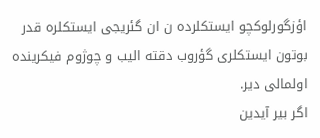اؤزگورلوکچو ایستکلرده ن ان گئریجی ایستکلره قدر بوتون ایستکلری گؤروب دقته الیب و چوژوم فیکرینده اولمالی دیر.
اگر بیر آیدین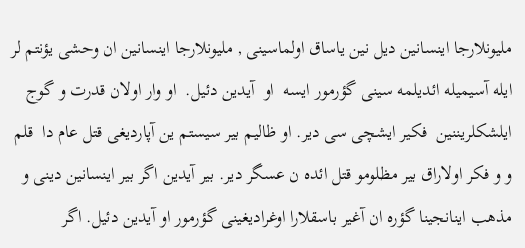ملیونلارجا اینسانین دیل نین یاساق اولماسینی , ملیونلارجا اینسانین ان وحشی یؤنتم لر ایله آسیمیله ائدیلمه سینی گؤرمور ایسه  او  آیدین دئیل.  او وار اولان قدرت و گوج ایلشکلریننین  فکیر ایشچی سی دیر. او ظالیم بیر سیستم ین آپاردیغی قتل عام دا  قلم و و فکر اولاراق بیر مظلومو قتل ائده ن عسگر دیر. بیر آیدین اگر بیر اینسانین دینی و مذهب اینانجینا گؤره ان آغیر باسقلارا اوغرادیغینی گؤرمور او آیدین دئیل. اگر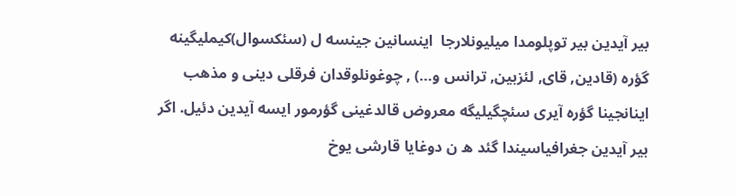بیر آیدین بیر توپلومدا میلیونلارجا  اینسانین جینسه ل (سئکسوال)کیملیگینه گؤره (قادین, قای, لئزبین, ترانس و…) , چوغونلوقدان فرقلی دینی و مذهب اینانجینا گؤره آیری سئچگیلیگه معروض قالدغینی گؤرمور ایسه آیدین دئیل. اگر بیر آیدین جغرافیاسیندا گئد ه ن دوغایا قارشی یوخ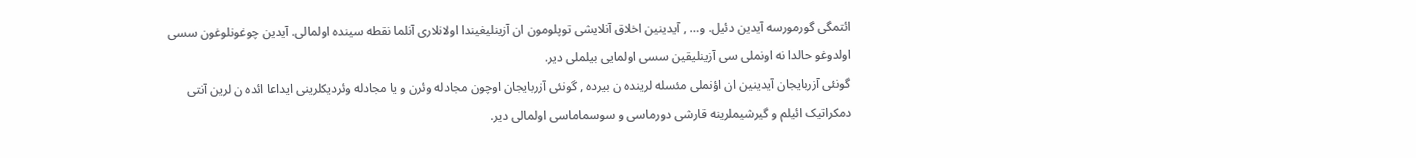ائتمگی گورمورسه آیدین دئیل. و… , آیدینین اخلاق آنلایشی توپلومون ان آزینلیغیندا اولانلاری آنلما نقطه سینده اولمالی. آیدین چوغونلوغون سسی اولدوغو حالدا نه اونملی سی آزینلیقین سسی اولمایی بیلملی دیر.
گونئی آزربایجان آیدینین ان اؤنملی مئسله لرینده ن بیرده , گونئی آزربایجان اوچون مجادله وئرن و یا مجادله وئردیکلرینی ایداعا ائده ن لرین آنتی دمکراتیک ائیلم و گیرشیملرینه قارشی دورماسی و سوسماماسی اولمالی دیر.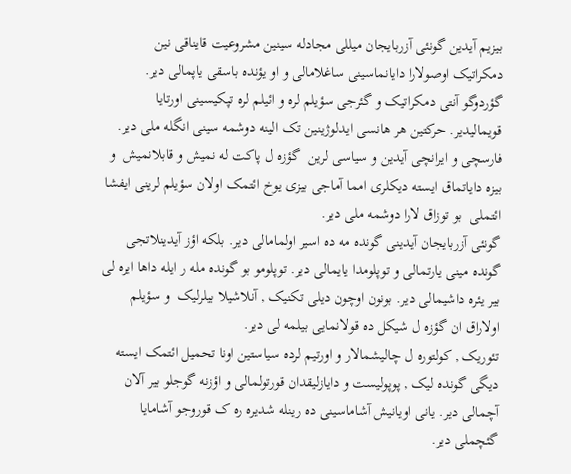بیزیم آیدین گونئی آزربایجان میللی مجادله سینین مشروعیت قایناقی نین دمکراتیک اوصولارا دایانماسینی ساغلامالی و او یؤنده باسقی یاپمالی دیر. گؤردوگو آنتی دمکراتیک و گئرجی سؤیلم لره و ائیلم لره تپکیسینی اورتایا قویمالیدیر. حرکتین هر هانسی ایدلوژینین تک الینه دوشمه سینی انگله ملی دیر.
فارسچی و ایرانچی آیدین و سیاسی لرین  گؤزه ل پاکت له نمیش و قابلانمیش  و بیزه دایاتماق ایسته دیکلری امما آماجی بیزی یوخ ائتمک اولان سؤیلم لرینی ایفشا ائتملی  بو توزاق لارا دوشمه ملی دیر.
گونئی آزربایجان آیدینی گونده مه ده اسیر اولمامالی دیر. بلکه اؤز آیدینلاتجی گونده مینی یارتمالی و توپلومدا یایمالی دیر. توپلومو بو گونده مله ر ایله داها ایره لی بیر یئره داشیمالی دیر. بونون اوچون دیلی تکنیک , آنلاشیلا بیلرلیک  و سؤیلم اولاراق ان گؤزه ل شیکل ده قولانمایی بیلمه لی دیر.
تئوریک , کولتوره ل چالیشمالار و اورتیم لرده سیاستین اونا تحمیل ائتمک ایسته دیگی گونده لیک , پوپولیست و دایازلیقدان قورتولمالی و اؤزنه گوجلو بیر آلان آچمالی دیر. یانی اویانیش آشاماسینی ده رینله شدیره ره ک قوروجو آشامایا گئچملی دیر.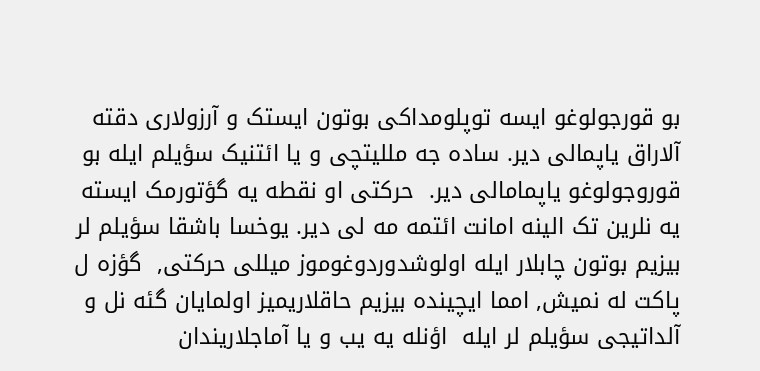بو قورجولوغو ایسه توپلومداکی بوتون ایستک و آرزولاری دقته آلاراق یاپمالی دیر. ساده جه مللیتچی و یا ائتنیک سؤیلم ایله بو قوروجولوغو یاپمامالی دیر.  حرکتی او نقطه یه گؤتورمک ایسته یه نلرین تک الینه امانت ائتمه مه لی دیر. یوخسا باشقا سؤیلم لر بیزیم بوتون چابلار ایله اولوشدوردوغوموز میللی حرکتی,  گؤزه ل پاکت له نمیش, امما ایچینده بیزیم حاقلاریمیز اولمایان گئه نل و آلداتیجی سؤیلم لر ایله  اؤنله یه یب و یا آماجلاریندان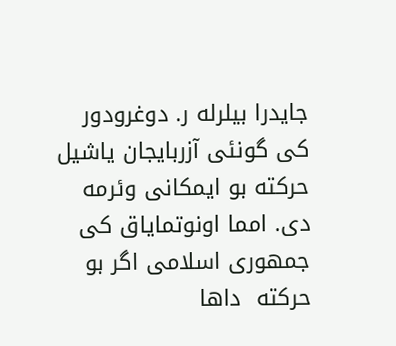جایدرا بیلرله ر. دوغرودور کی گونئی آزربایجان یاشیل حرکته بو ایمکانی وئرمه دی. امما اونوتمایاق کی جمهوری اسلامی اگر بو حرکته  داها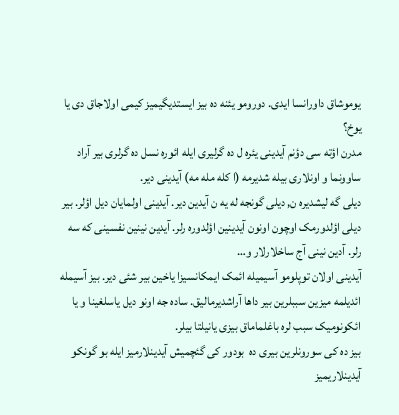یوموشاق داورانسا ایدی. دورومو یئنه ده بیز ایستدیگیمیز کیمی اولاجاق دی یا یوخ؟
مدرن اؤته سی دؤنم آیدینی یئره ل ده گرلیری ایله ائوره نسل ده گرلری بیر آراد ساوونما و اونلاری بیله شدیرمه (ا کله مله مه) آیدینی دیر.
دیلی گه لیشدیره ن, دیلی گونجه له یه ن آیدین دیر. آیدینی اولمایان دیل اؤلر. بیر دیلی اؤلدورمک اوچون اونون آیدینین اؤلدوره رلر. آیدین نینین نفسینی که سه رلر. آدین نینی آج ساخلارلار و…
آیدینی اولان توپلومو آسیمیله ائمک ایمکانسیزا یاخین بیر شئی دیر. بیز آسیمله ائدیلمه میزین سببلرین بیر داها آراشدیرمالیق. ساده جه اونو دیل یاسلغینا و یا ائکونومیک سبب لره باغلماماق بیزی یانیلتا بیلر.
بیز ده کی سورونلرین بیری ده  بودور کی گئچمیش آیدینلارمیز ایله بو گونکو آیدینلاریمیز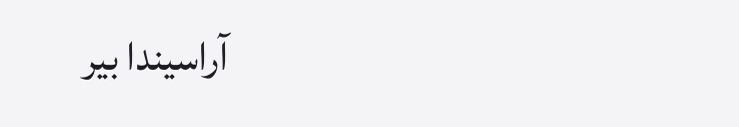آراسیندا بیر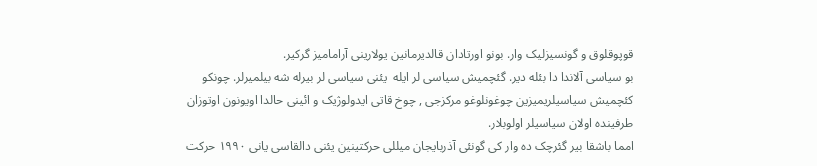قوپوقلوق و گونسیزلیک وار. بونو اورتادان قالدیرمانین یولارینی آرامامیز گرکیر.
بو سیاسی آلاندا دا بئله دیر. گئچمیش سیاسی لر ایله  یئنی سیاسی لر بیرله شه بیلمیرلر. چونکو کئچمیش سیاسیلریمیزین چوغونلوغو مرکزجی , چوخ قاتی ایدولوژیک و ائینی حالدا اویونون اوتوزان طرفینده اولان سیاسیلر اولوبلار.
امما باشقا بیر گئرچک ده وار کی گونئی آذربایجان میللی حرکتینین یئنی دالقاسی یانی ۱۹۹۰ حرکت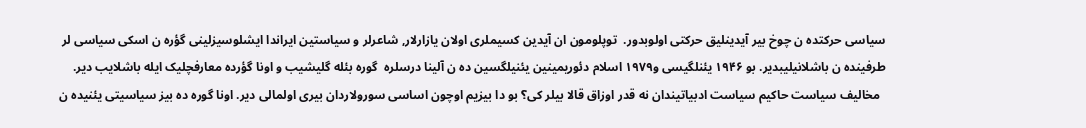سیاسی حرکتده ن چوخ بیر آیدینلیق حرکتی اولوبدور.  توپلومون ان آیدین کسیملری اولان یازارلار, شاعرلر و سیاستین ایراندا ایشلوسیزلینی گؤره ن اسکی سیاسی لر طرفینده ن باشلانیلیبدیر. بو ۱۹۴۶ یئنلگیسی و۱۹۷۹ اسلام دئوریمینین یئنیلگسین ده ن آلینا درسلره  گوره بئله گلیشیب و اونا گؤرده معارفچلیک ایله باشلایب دیر.
  مخالیف سیاست حاکیم سیاست ادبیاتیندان نه قدر اوزاق قالا بیلر کی؟ بو دا بیزیم اوچون اساسی سورولاردان بیری اولمالی دیر. اونا گوره ده بیز سیاسیتی یئنیده ن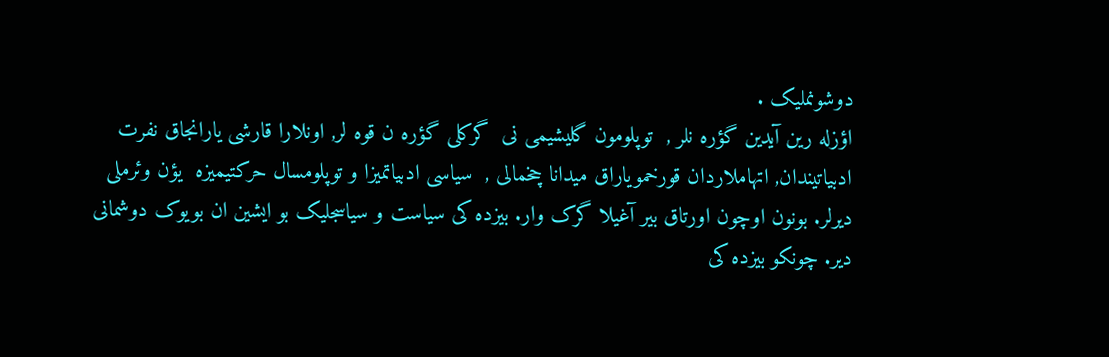دوشونملیک .
اؤزله رین آیدین گؤره نلر ,  توپلومون گلیشیمی نی  گرکلی گؤره ن قوه لر, اونلارا قارشی یارانجاق نفرت ادبیاتیندان, اتهاملاردان قورخمویاراق میدانا چخمالی ,  سیاسی ادبیاتمیزا و توپلومسال حرکتیمیزه  یؤن وئرملی دیرلر. بونون اوچون اورتاق بیر آغیلا گرک وار. بیزده کی سیاست و سیاسجلیک بو ایشین ان بویوک دوشمانی دیر. چونکو بیزده کی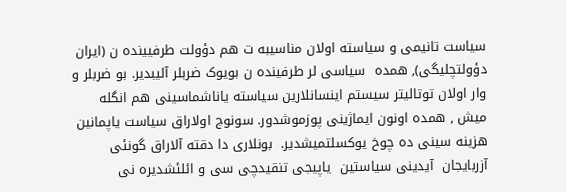سیاست تانیمی و سیاسته اولان مناسیبه ت هم دؤولت طرفیینده ن (ایران دؤولتچلیگی), همده  سیاسی لر طرفینده ن بویوک ضربلر آلیبدیر. بو ضربلر و وار اولان توتالیتر سیستم اینسانلارین سیاسته یاناشماسینی هم انگله میش , همده اونون ایماژینی پوزموشدور. سونوج اولاراق سیاست یاپمانین  هزینه سینی ده چوخ یوکسلتمیشدیر.  بونلاری دا دقته آلاراق گونئی آزربایجان  آیدینی سیاستین  یاپیجی تنقیدچی سی و ائلئشدیره نی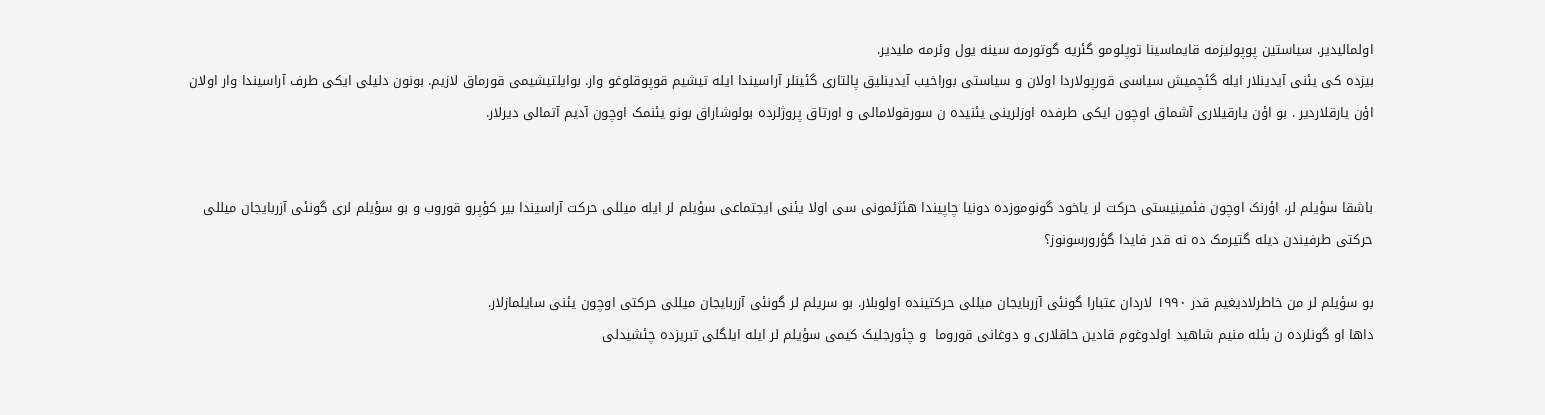اولمالیدیر. سیاستین پوپولیزمه قایماسینا توپلومو گئریه گوتورمه سینه یول وئرمه ملیدیر.
بیزده کی یئنی آیدینلار ایله گئچمیش سیاسی قورپولاردا اولان و سیاستی بوراخیب آیدینلیق پالتاری گئینلر آراسیندا ایله تیشیم قوپوقلوغو وار. بوایلتیشیمی قورماق لازیم. بونون دلیلی ایکی طرف آراسیندا وار اولان اؤن یارقلاردیر . بو اؤن یارقیلاری آشماق اوچون ایکی طرفده اوزلرینی یئنیده ن سورقولامالی و اورتاق پروژلرده بولوشاراق بونو یئنمک اوچون آدیم آتمالی دیرلار.


باشقا سؤیلم لر، اؤرنک اوچون فئمینیستی حرکت لر یاخود گونوموزده دونیا چاپیندا هئژئمونی سی اولا یئنی ایجتماعی سؤیلم لر ایله میللی حرکت آراسیندا بیر کؤپرو قوروب و بو سؤیلم لری گونئی آزربایجان میللی حرکتی طرفیندن دیله گتیرمک ده نه قدر فایدا گؤرورسونوز؟

بو سؤیلم لر من خاطرلادیغیم قدر ۱۹۹۰ لاردان عتبارا گونئی آزربایجان میللی حرکتینده اولوبلار. بو سریلم لر گونئی آزربایجان میللی حرکتی اوچون یئنی سایلمازلار.
داها او گونلرده ن بئله منیم شاهید اولدوغوم قادین حاقلاری و دوغانی قوروما  و چئورجلیک کیمی سؤیلم لر ایله ایلگلی تبریزده چئشیدلی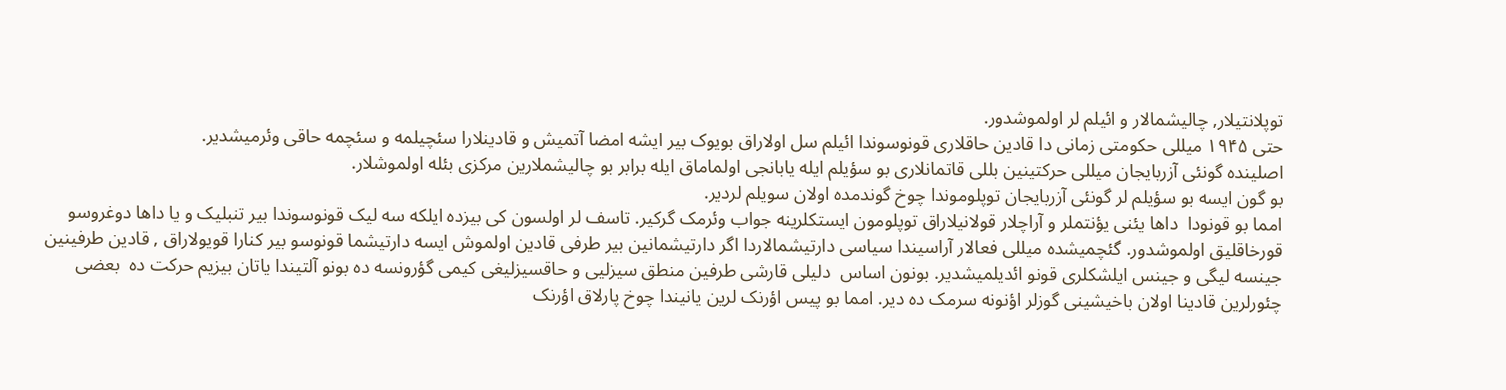توپلانتیلار, چالیشمالار و ائیلم لر اولموشدور.
حتی ۱۹۴۵ میللی حکومتی زمانی دا قادین حاقلاری قونوسوندا ائیلم سل اولاراق بویوک بیر ایشه امضا آتمیش و قادینلارا سئچیلمه و سئچمه حاقی وئرمیشدیر.
اصلینده گونئی آزربایجان میللی حرکتینین بللی قاتمانلاری بو سؤیلم ایله یابانجی اولماماق ایله برابر بو چالیشملارین مرکزی بئله اولموشلار.
بو گون ایسه بو سؤیلم لر گونئی آزربایجان توپلوموندا چوخ گوندمده اولان سویلم لردیر.
امما بو قونودا  داها یئنی یؤنتملر و آراچلار قولانیلاراق توپلومون ایستکلرینه جواب وئرمک گرکیر. تاسف لر اولسون کی بیزده ایلکه سه لیک قونوسوندا بیر تنبلیک و یا داها دوغروسو قورخاقلیق اولموشدور. گئچمیشده میللی فعالار آراسیندا سیاسی دارتیشمالاردا اگر دارتیشمانین بیر طرفی قادین اولموش ایسه دارتیشما قونوسو بیر کنارا قویولاراق , قادین طرفینین جینسه لیگی و جینس ایلشکلری قونو ائدیلمیشدیر. بونون اساس  دلیلی قارشی طرفین منطق سیزلیی و حاقسیزلیغی کیمی گؤرونسه ده بونو آلتیندا یاتان بیزیم حرکت ده  بعضی چئورلرین قادینا اولان باخیشینی گوزلر اؤنونه سرمک ده دیر. امما بو پیس اؤرنک لرین یانیندا چوخ پارلاق اؤرنک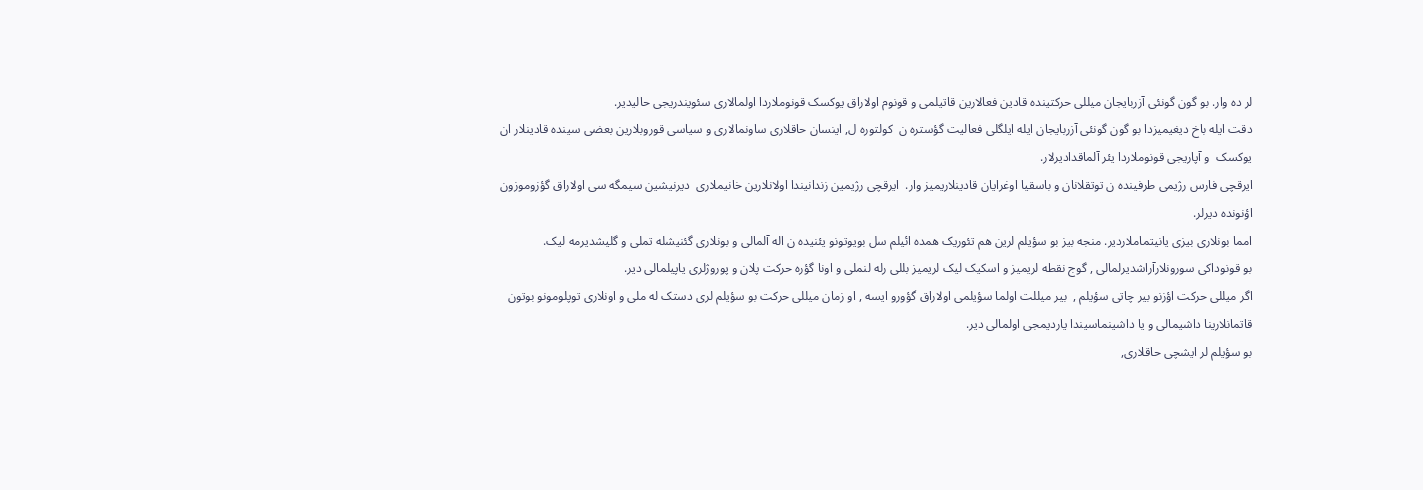لر ده وار. بو گون گونئی آزربایجان میللی حرکتینده قادین فعالارین قاتیلمی و قونوم اولاراق یوکسک قونوملاردا اولمالاری سئویندریجی حالیدیر.
دقت ایله باخ دیغیمیزدا بو گون گونئی آزربایجان ایله ایلگلی فعالیت گؤستره ن  کولتوره ل, اینسان حاقلاری ساونمالاری و سیاسی قوروبلارین بعضی سینده قادینلار ان یوکسک  و آپاریجی قونوملاردا یئر آلماقدادیرلار.
ایرقچی فارس رژیمی طرفینده ن توتقلانان و باسقیا اوغرایان قادینلاریمیز وار.  ایرقچی رژیمین زندانیندا اولانلارین خانیملاری  دیرنیشین سیمگه سی اولاراق گؤزوموزون اؤنونده دیرلر.
امما بونلاری بیزی یانیتماملاردیر. منجه بیز بو سؤیلم لرین هم تئوریک همده ائیلم سل بویوتونو یئنیده ن اله آلمالی و بونلاری گئنیشله تملی و گلیشدیرمه لیک.
بو قونوداکی سورونلارآراشدیرلمالی , گوج نقطه لریمیز و اسکیک لیک لریمیز بللی رله لنملی و اونا گؤره حرکت پلان و پوروژلری یاپیلمالی دیر.
اگر میللی حرکت اؤزنو بیر چاتی سؤیلم ,  بیر میللت اولما سؤیلمی اولاراق گؤورو ایسه , او زمان میللی حرکت بو سؤیلم لری دستک له ملی و اونلاری توپلومونو بوتون قاتمانلارینا داشیمالی و یا داشینماسیندا یاردیمجی اولمالی دیر.
بو سؤیلم لر ایشچی حاقلاری,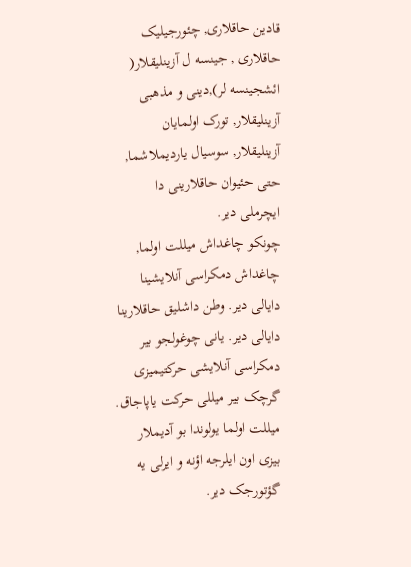قادین حاقلاری, چئورجیلیک حاقلاری , جینسه ل آزینلیقلار( ائشجینسه لر),دینی و مذهبی آزینلیقلار, تورک اولمایان آزینلیقلار, سوسیال یاردیملاشما,   حتی حئیوان حاقلارینی دا ایچرملی دیر.
چونکو چاغداش میللت اولما, چاغداش دمکراسی آنلایشینا دایالی دیر. وطن داشلیق حاقلارینا دایالی دیر. یانی چوغولجو بیر دمکراسی آنلایشی حرکتیمیزی گرچک بیر میللی حرکت یاپاجاق.
میللت اولما یولوندا بو آدیملار بیزی اون ایلرجه اؤنه و ایرلی یه گؤتورجک دیر.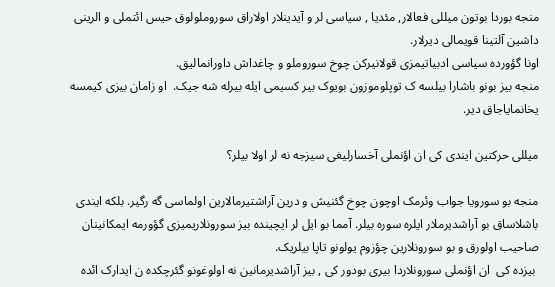منجه بوردا بوتون میللی فعالار, مئدیا , سیاسی لر و آیدینلار اولاراق سوروملولوق حیس ائتملی و الرینی داشین آلتینا قویمالی دیرلار.
اونا گؤورده سیاسی ادبیاتیمزی قولانیرکن چوخ سوروملو و چاغداش داورانمالیق.
منجه بیز بونو باشارا بیلسه ک توپلوموزون بویوک بیر کسیمی ایله بیرله شه جیک.  او زامان بیزی کیمسه یخانمایاجاق دیر.

میللی حرکتین ایندی کی ان اؤنملی آخسارلیغی سیزجه نه لر اولا بیلر؟

منجه بو سورویا جواب وئرمک اوچون چوخ گئنیش و درین آراشتیرمالارین اولماسی گه رگیر. بلکه ایندی باشلاساق بو آراشدیرملار ایلره سوره بیلر. آمما بو ایل لر ایچینده بیز سورونلاریمیزی گؤورمه ایمکانینان صاحیب اولورق و بو سورونلارین چؤزوم یولونو تاپا بیلریک.
 بیزده کی  ان اؤنملی سورونلاردا بیری بودور کی , بیز آراشدیرمانین نه اولوغونو گئرچکده ن ایدارک ائده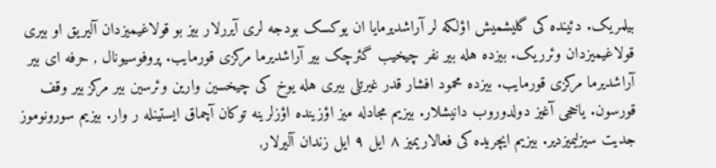بیلمریک. دئینده کی گلیشمیش اؤلکه لر آراشدیرمایا ان یوکسک بودجه لری آیررلار بیز بو قولاغیمیزدان آلیریق او بیری قولاغیمیزدان وئرریک. بیزده هله بیر نفر چیخیب گئرچک بیر آراشدیرما مرکزی قورمایب. پروفوسیونال , حرفه ای بیر آراشدیرما مرکزی قورمایب. بیزده محمود افشار قدر غیرتلی بیری هله یوخ کی چیخسین وارین وئرسین بیر مرکز بیر وقف قورسون. یاخجی آغیز دولدوروب دانیشلار. بیزیم مجادله میز اؤزینده اؤزلرینه توکان آچماق ایستینله ر وار. بیزیم سورونوموز جدیت سیزلیمیزدیر. بیزیم ایچریده کی فعالاریمیز ۸ ایل ۹ ایل زندان آلیرلار,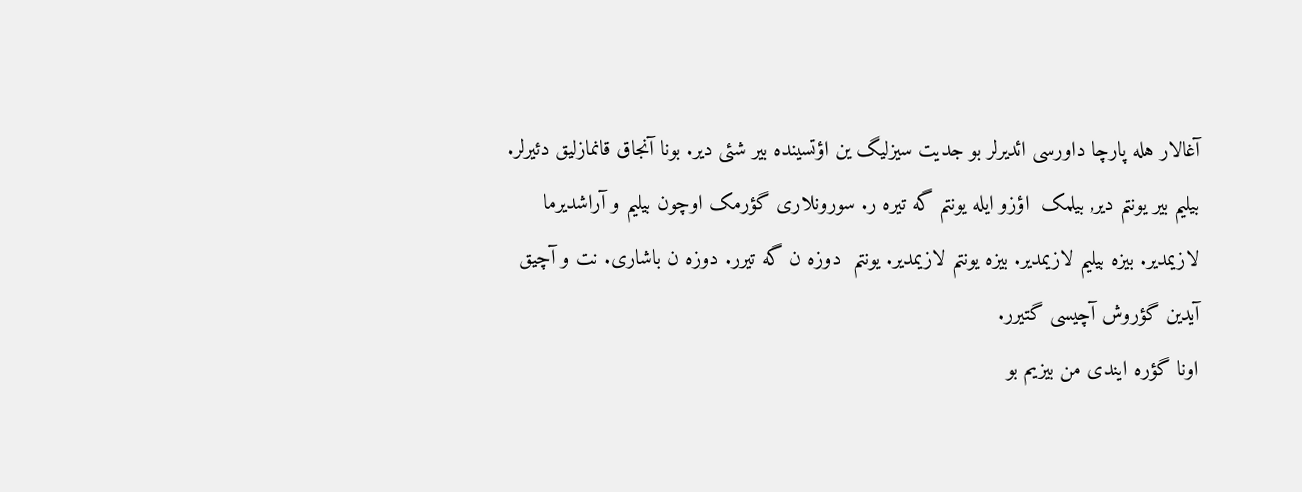آغالار هله پارچا داورسی ائدیرلر بو جدیت سیزلیگ ین اؤتسینده بیر شئی دیر. بونا آنجاق قانمازلیق دئیرلر.
بیلیم بیر یونتم دیر, بیلمک  اؤزو ایله یونتم گه تیره ر. سورونلاری گؤرمک اوچون بیلیم و آراشدیرما لازیمدیر. بیزه بیلیم لازیمدیر. بیزه یونتم لازیمدیر. یونتم  دوزه ن گه تیرر. دوزه ن باشاری. نت و آچیق آیدین گؤروش آچیسی گتیرر.
اونا گؤره ایندی من بیزیم بو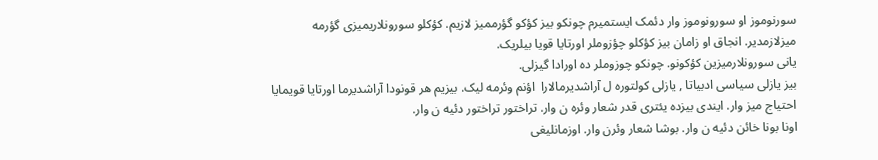سورنوموز او سورونوموز وار دئمک ایستمیرم چونکو بیز کؤکو گؤرممیز لازیم. کؤکلو سورونلاریمیزی گؤرمه میزلازمدیر. انجاق او زامان بیز کؤکلو چؤزوملر اورتایا قویا بیلریک.
یانی سورونلارمیزین کؤکونو. چونکو چوزوملر ده اورادا گیزلی.
بیز یازلی سیاسی ادبیاتا , یازلی کولتوره ل آراشدیرمالارا  اؤنم وئرمه لیک. بیزیم هر قونودا آراشدیرما اورتایا قویمایا احتیاج میز وار. ایندی بیزده یئتری قدر شعار وئره ن وار. تراختور تراختور دئیه ن وار.
اونا بونا خائن دئیه ن وار. بوشا شعار وئرن وار. اوزمانلیغی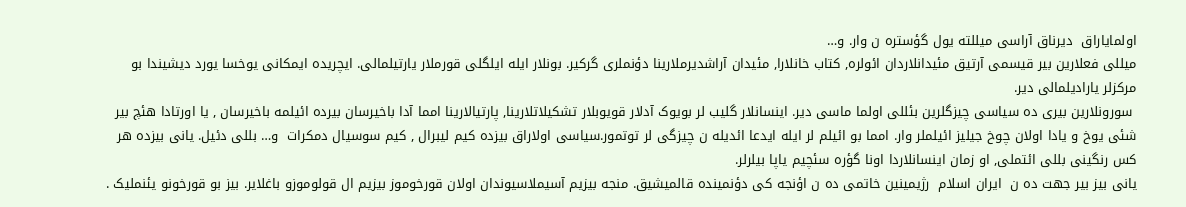اولمایاراق  دیرناق آراسی میللته یول گؤستره ن وار. و…
میللی فعلارین بیر قیسمی آرتیق مئیدانلاردان ائولره, کتاب خانلارا, مئیدان آراشدیرملارینا دؤنملری گرکیر. بونلار ایله ایلگلی قورملار یارتیلمالی. ایچریده ایمکانی یوخسا یورد دیشیندا بو مرکزلر یارادیلمالی دیر.
 سورونلارین بیری ده سیاسی چیزگلرین بئللی اولما ماسی دیر. اینسانلار گلیب لر بویوک آدلار قویوبلار تشکیلاتلارینا, پارتیالارینا امما آدا باخیرسان بیرده ائیلمه باخیرسان , یا اورتادا هئچ بیر شئی یوخ و یادا اولان چوخ جیلیز ائیلملر وار. امما بو ائیلم لر ایله ایدعا ائدیله ن چیزگی لر توتمور.سیاسی اولاراق بیزده کیم لیبرال , کیم سوسیال دمکرات  و… بللی دئیل. یانی بیزده هر کس رنگینی بللی ائتملی, او زمان اینسانلاردا اونا گؤره سئچیم یاپا بیلرلر.
یانی بیز بیر جهت ده ن  ایران اسلام  رژیمینین خاتمی ده ن اؤنجه کی دؤنمینده قالمیشیق. منجه بیزیم آسیملاسیوندان اولان قورخوموز بیزیم ال قولوموزو باغلایر. بیز بو قورخونو یئنملیک .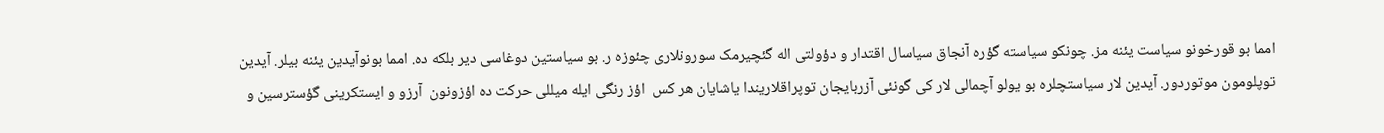امما بو قورخونو سیاست یئنه مز. چونکو سیاسته گؤره آنجاق سیاسال اقتدار و دؤولتی اله گئچیرمک سورونلاری چئوزه ر. بو سیاستین دوغاسی دیر بلکه ده. امما بونوآیدین یئنه بیلر. آیدین توپلومون موتوردور. آیدین لار سیاستچلره بو یولو آچمالی لار کی گونئی آزربایجان توپراقلاریندا یاشایان هر کس  اؤز رنگی ایله میللی حرکت ده اؤزونون  آرزو و ایستکرینی گؤسترسین و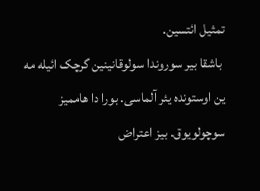تمثیل ائتسین.
 باشقا بیر سوروندا سولوقانینین گرچک ائیله مه ین اوستونده یئر آلماسی. بورا دا هاممیز سوچولویوق. بیز اعتراض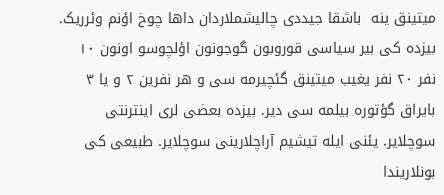میتینق ینه  باشقا جیددی چالیشملاردان داها چوخ اؤنم وئرریک. بیزده کی بیر سیاسی قوروبون گوجونون اؤلچوسو اونون ۱۰ نفر ۲۰ نفر یغیب میتینق گئچیرمه سی و هر نفرین ۲ و یا ۳ بایراق گؤتوره بیلمه سی دیر. بیزده بعضی لری اینترنتی سوچلایر. یئنی ایله تیشیم آراچلارینی سوچلایر. طبیعی کی بونلاریندا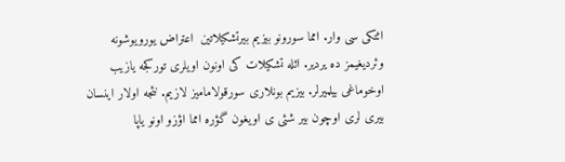ائتکی سی وار. امما سورونو بیزیم بیرتشکیلاتین  اعتراض یورویوشونه وئردیغیمز ده یردیر. ائله تشکیلات کی اونون اویلری تورکجه یازیب اوخوماغی بیلمیرلر. بیزیم بونلاری سورقولامامیز لازیم. نئجه اولار اینسان بیری لری اوچون بیر شئی ی اویغون گؤره امما اؤزو اونو یاپا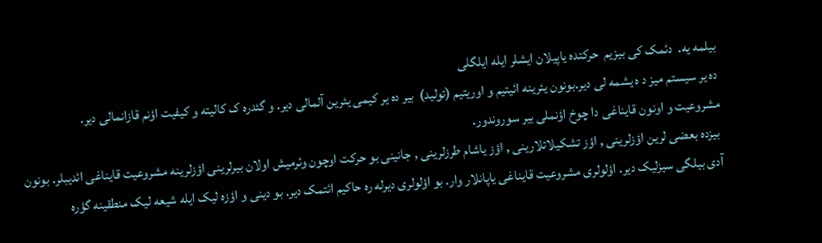بیلمه یه.  دئمک کی بیزیم  حرکتده یاپیلان ایشلر ایله ایلگلی
ده یر سیستم میز د ه یشمه لی دیر.بونون یئرینه ائیتیم و اوریتیم (تولید)  بیر ده یر کیمی یئرین آلمالی دیر. و گئدره ک کالیته و کیفیت اؤنم قازانمالی دیر.
مشروعیت و اونون قایناغی دا چوخ اؤنملی بیر سوروندور.
 بیزده بعضی لرین اؤزلرینی , اؤز تشکیلاتلارینی , اؤز یاشام طرزلرینی , جانینی بو حرکت اوچون وئرمیش اولان بیرلرینی اؤزلرینه مشروعیت قایناغی ائدیبلر. بونون آدی بیلگی سیزلیک دیر. اؤلولری مشروعیت قایناغی یاپانلار وار. بو اؤلولری دیرله ره حاکیم ائتمک دیر. بو دینی و اؤزه لیک ایله شیعه لیک منطقینه گؤره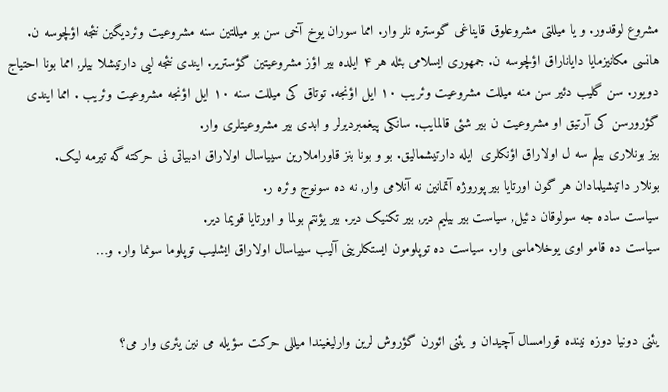مشروع لوقدور. و یا میللتی مشروعلوق قایناغی گوستره نلر وار. امما سوران یوخ آخی سن بو میللتین سنه مشروعیت وئردیگین نئجه اؤلچوسه ن. هانسی مکانیزمایا دایاناراق اؤلچوسه ن. جمهوری ایسلامی بئله هر ۴ ایلده بیر اؤز مشروعیتین گؤستریر. ایندی نئجه لیی دارتیشلا بیلر, امما بونا احتیاج دویور. سن گلیب دئیر سن منه میللت مشروعیت وئریب ۱۰ ایل اؤنجه. توتاق کی میللت سنه ۱۰ ایل اؤنجه مشروعیت وئریب . امما ایندی گؤرورسن کی آرتیق او مشروعیت ن بیر شئی قالمایب. سانکی پیغمبردیرلر و ابدی بیر مشروعیتلری وار.
بیز بونلاری بیلم سه ل اولاراق اؤنکلری  ایله دارتیشمالیق. بو و بونا بنز قاوراملارین سییاسال اولاراق ادبیاتی نی حرکته گه تیرمه لیک.
بونلار داتیشیلمادان هر گون اورتایا بیر پوروژه آتمانین نه آنلامی وار, نه ده سونوج وئره ر.
سیاست ساده جه سولوقان دئیل, سیاست بیر بیلیم دیر, بیر تکنیک دیر. بیر یؤنتم بولما و اورتایا قویما دیر.
سیاست ده قامو اوی یوخلاماسی وار. سیاست ده توپلومون ایستکلرینی آلیب سییاسال اولاراق ایشلیب توپلوما سونما وار. و…


یئنی دونیا دوزه نینده قورامسال آچیدان و یئنی ائورن گؤروش لرین وارلیغیندا میللی حرکت سؤیله می نین یئری وار می؟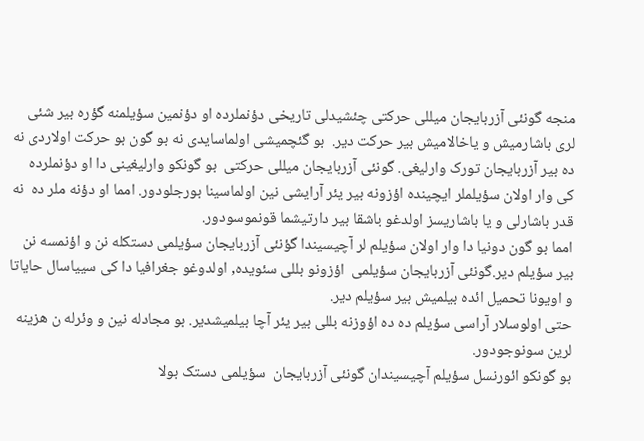منجه گونئی آزربایجان میللی حرکتی چئشیدلی تاریخی دؤنملرده او دؤنمین سؤیلمنه گؤره بیر شئی لری باشارمیش و یاخالامیش بیر حرکت دیر.  بو گئچمیشی اولماسایدی نه بو گون بو حرکت اولاردی نه ده بیر آزربایجان تورک وارلیغی. گونئی آزربایجان میللی حرکتی  بو گونکو وارلیغینی دا او دؤنملرده کی وار اولان سؤیلملر ایچینده اؤزونه بیر یئر آرایشی نین اولماسینا بورجلودور. امما او دؤنه ملر ده  نه قدر باشارلی و یا باشاریسز اولدغو باشقا بیر دارتیشما قونموسودور.
امما بو گون دونیا دا وار اولان سؤیلم لر آچیسیندا گؤنئی آزربایجان سؤیلمی دستکله نن و اؤنمسه نن بیر سؤیلم دیر.گونئی آزربایجان سؤیلمی  اؤزونو بللی سئویده, اولدوغو جغرافیا دا کی سییاسال حایاتا و اویونا تحمیل ائده بیلمیش بیر سؤیلم دیر.
حتی اولوسلار آراسی سؤیلم ده ده اؤوزنه بللی بیر یئر آچا بیلمیشدیر. بو مجادله نین و وئرله ن هزینه لرین سونوجودور.
بو گونکو ائورنسل سؤیلم آچیسیندان گونئی آزربایجان  سؤیلمی دستک بولا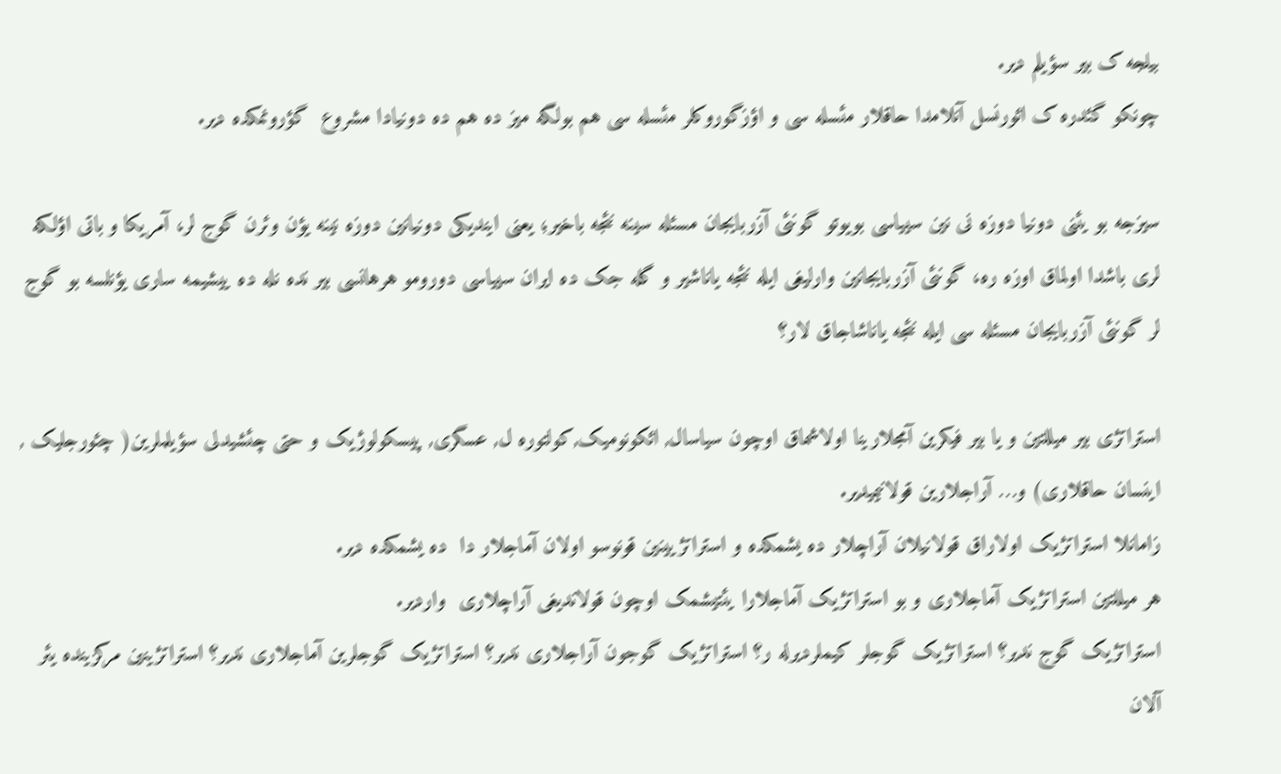بیلجه ک بیر سؤیلم دیر.
چونکو گئدره ک ائورنسل آنلامدا حاقلار مئسله سی و اؤزگوروکلر مئسله سی هم بولگه میز ده هم ده دونیادا مشروع  گؤرونمکده دیر.

سیزجه بو یئنی دونیا دوزه نی نین سییاسی بویوتو گونئی آزربایجان مسئله سینه نئجه باخیر؛ یعنی ایندیکی دونیانین دوزه نینه یؤن وئرن گوج لر، آمریکا و باتی اؤلکه لری باشدا اولماق اوزه ره، گونئی آزربایجانین وارلیغی ایله نئجه یاناشیر و گله جک ده ایران سییاسی دورومو هرهانسی بیر نده نله ده ییشیمه ساری یؤنلسه بو گوج لر گونئی آزربایجان مسئله سی ایله نئجه یاناشاجاق لار؟

استراتژی بیر میللتین و یا بیر فیکرین آمجلارینا اولاشماق اوچون سیاسال, ائکونومیک,کولتوره ل, عسگری, پیسکولوژیک و حتی چئشیدلی سؤیلملرین( چئورجلیک , اینسان حاقلاری) و… آراجلارین قولانیمیدیر.
زامانلا استراتژیک اولاراق قولانیلان آراچلار ده یشمکده و استراتژیینین قونوسو اولان آماجلار دا  ده یشمکده دیر.
هر میللتین استراتژیک آماجلاری و بو استراتژیک آماجلارا یئتیشمک اوچون قولاندیغی آراچلاری  واردیر.
استراتژیک گوج ندیر؟ استراتژیک گوجلر کیملردیرله ر؟ استراتژیک گوجون آراجلاری ندیر؟ استراتژیک گوجلرین آماجلاری ندیر؟ استراتژینین مرکزینده یئر آلان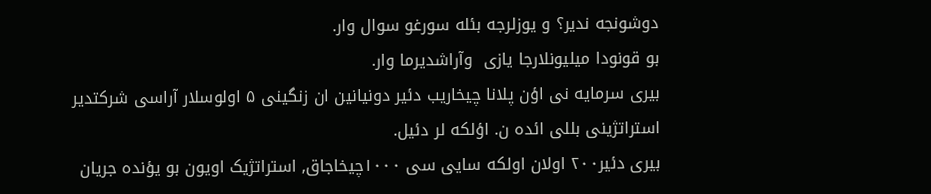دوشونجه ندیر؟ و یوزلرجه بئله سورغو سوال وار.
بو قونودا میلیونلارجا یازی  وآراشدیرما وار.
بیری سرمایه نی اؤن پلانا چیخاریب دئیر دونیانین ان زنگینی ۵ اولوسلار آراسی شرکتدیر استراتژینی بللی ائده ن. اؤلکه لر دئیل.
بیری دئیر۲۰۰ اولان اولکه سایی سی ۱۰۰۰چیخاجاق, استراتژیک اویون بو یؤنده جریان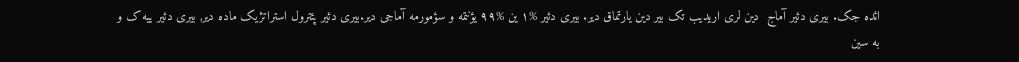ائده جک. بیری دئیر آماج  دین لری اریدیب تک بیر دین یارتماق دیر. بیری دئیر %۱ ین %۹۹ یؤنتمه و سؤمورمه آماجی دیر.بیری دئیر پئترول استراتژیک ماده دیر, بیری دئیر ییه ک و به سین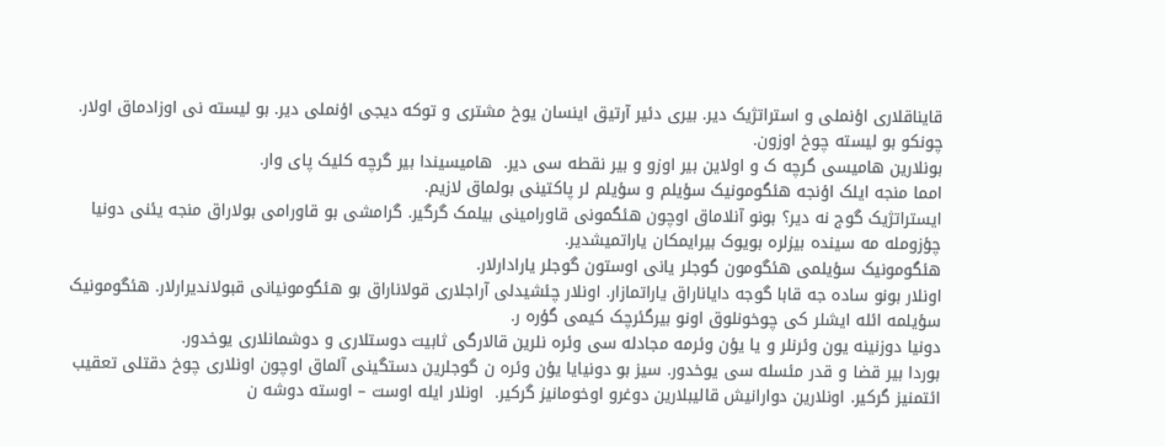قایناقلاری اؤنملی و استراتژیک دیر. بیری دئیر آرتیق اینسان یوخ مشتری و توکه دیجی اؤنملی دیر. بو لیسته نی اوزادماق اولار. چونکو بو لیسته چوخ اوزون.
بونلارین هامیسی گرچه ک و اولاین بیر اوزو و بیر نقطه سی دیر.  هامیسیندا بیر گرچه کلیک پای وار.
امما منجه ایلک اؤنجه هئگومونیک سؤیلم و سؤیلم لر پاکتینی بولماق لازیم.
ایستراتژیک گوج نه دیر؟ بونو آنلاماق اوچون هئگمونی قاورامینی بیلمک گرگیر. گرامشی بو قاورامی بولاراق منجه یئنی دونیا چؤزومله مه سینده بیزلره بویوک بیرایمکان یاراتمیشدیر.
هئگومونیک سؤیلمی هئگومون گوجلر یانی اوستون گوجلر یارادارلار.
اونلار بونو ساده جه قابا گوجه دایاناراق یاراتمازار. اونلار چئشیدلی آراجلاری قولاناراق بو هئگومونیانی قبولاندیرارلار. هئگومونیک سؤیلمه ائله ایشلر کی چوخونلوق اونو بیرگئرچک کیمی گؤره ر.
دونیا دوزنینه یون وئرنلر و یا یؤن وئرمه مجادله سی وئره نلرین قالارگی ثابیت دوستلاری و دوشمانلاری یوخدور.
بوردا بیر قضا و قدر مئسله سی یوخدور. سیز بو دونیایا یؤن وئره ن گوجلرین دستگینی آلماق اوچون اونلاری چوخ دقتلی تعقیب ائتمنیز گرکیر. اونلارین دوارانیش قالیبلارین دوغرو اوخومانیز گرکیر.  اونلار ایله اوست – اوسته دوشه ن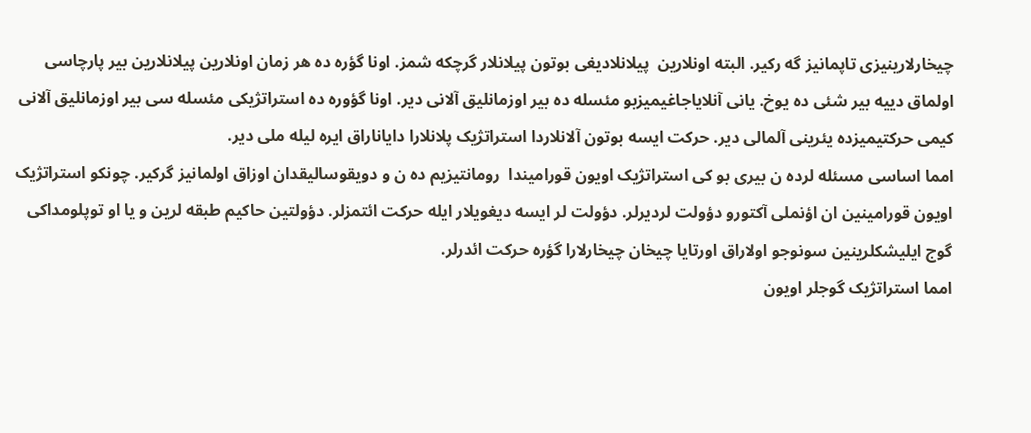چیخارلارینیزی تاپمانیز گه رکیر. البته اونلارین  پیلانلادیغی بوتون پیلانلار گرچکه شمز. اونا گؤره ده هر زمان اونلارین پیلانلارین بیر پارچاسی اولماق دییه بیر شئی ده یوخ. یانی آنلایاجاغیمیزبو مئسله ده بیر اوزمانلیق آلانی دیر. اونا گؤوره ده استراتژیکی مئسله سی بیر اوزمانلیق آلانی کیمی حرکتیمیزده یئرینی آلمالی دیر. حرکت ایسه بوتون آلانلاردا استراتژیک پلانلارا دایاناراق ایره لیله ملی دیر.
امما اساسی مسئله لرده ن بیری بو کی استراتژیک اویون قورامیندا  رومانتیزیم ده ن و دویقوسالیقدان اوزاق اولمانیز گرکیر. چونکو استراتژیک اویون قورامینین ان اؤنملی آکتورو دؤولت لردیرلر. دؤولت لر ایسه دیغویلار ایله حرکت ائتمزلر. دؤولتین حاکیم طبقه لرین و یا او توپلومداکی گوج ایلیشکلرینین سونوجو اولاراق اورتایا چیخان چیخارلارا گؤره حرکت ائدرلر.
امما استراتژیک گوجلر اویون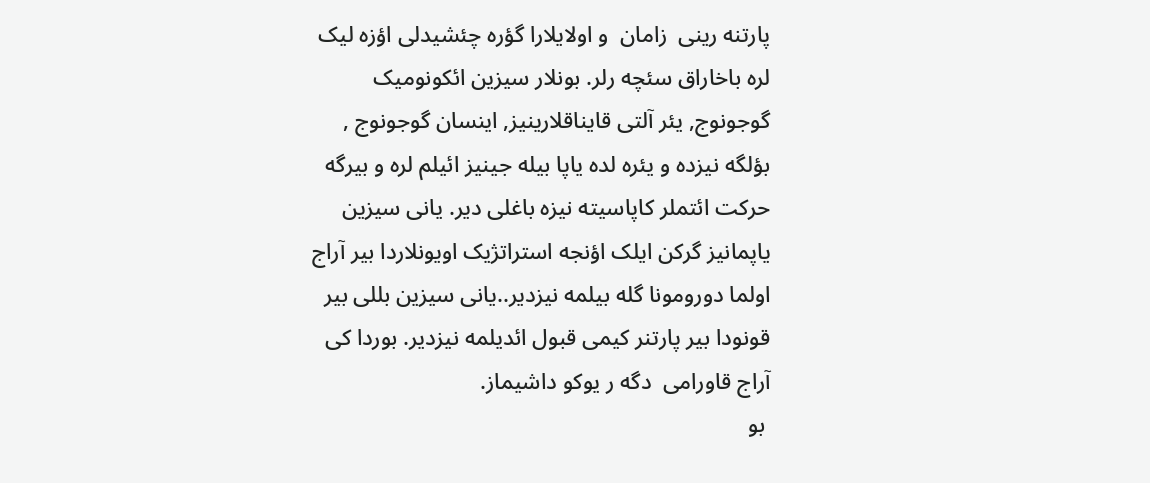پارتنه رینی  زامان  و اولایلارا گؤره چئشیدلی اؤزه لیک لره باخاراق سئچه رلر. بونلار سیزین ائکونومیک گوجونوج, یئر آلتی قایناقلارینیز, اینسان گوجونوج , بؤلگه نیزده و یئره لده یاپا بیله جینیز ائیلم لره و بیرگه حرکت ائتملر کاپاسیته نیزه باغلی دیر. یانی سیزین یاپمانیز گرکن ایلک اؤنجه استراتژیک اویونلاردا بیر آراج اولما دورومونا گله بیلمه نیزدیر..یانی سیزین بللی بیر قونودا بیر پارتنر کیمی قبول ائدیلمه نیزدیر. بوردا کی آراج قاورامی  دگه ر یوکو داشیماز.
 بو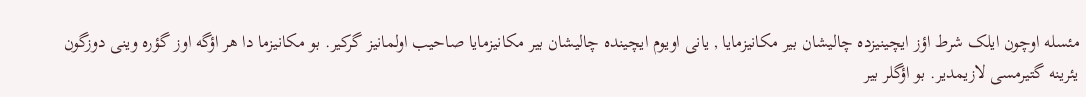مئسله اوچون ایلک شرط اؤز ایچینیزده چالیشان بیر مکانیزمایا , یانی اویوم ایچینده چالیشان بیر مکانیزمایا صاحیب اولمانیز گرکیر. بو مکانیزما دا هر اؤگه اوز گؤره وینی دوزگون یئرینه گتیرمسی لازیمدیر. بو اؤگلر بیر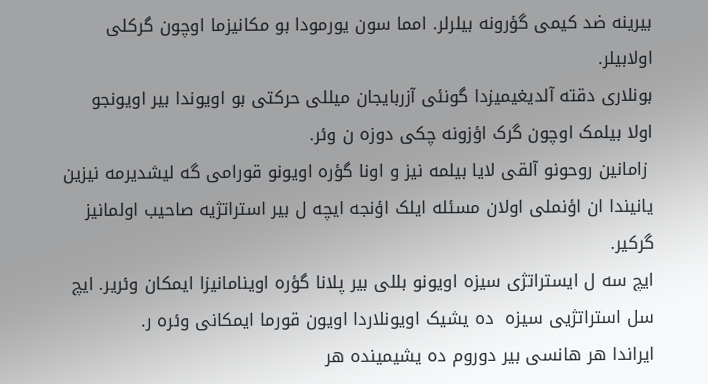بیرینه ضد کیمی گؤرونه بیلرلر. امما سون یورمودا بو مکانیزما اوچون گرکلی اولابیلر.
بونلاری دقته آلدیغیمیزدا گونئی آزربایجان میللی حرکتی بو اویوندا بیر اویونجو اولا بیلمک اوچون گرک اؤزونه چکی دوزه ن وئر.
 زامانین روحونو آلقی لایا بیلمه نیز و اونا گؤره اویونو قورامی گه لیشدیرمه نیزین یانیندا ان اؤنملی اولان مسئله ایلک اؤنجه ایچه ل بیر استراتژیه صاحیب اولمانیز گرکیر.
ایچ سه ل ایستراتژی سیزه اویونو بللی بیر پلانا گؤره اوینامانیزا ایمکان وئریر. ایچ سل استراتژیی سیزه  ده یشیک اویونلاردا اویون قورما ایمکانی وئره ر.
ایراندا هر هانسی بیر دوروم ده یشیمینده هر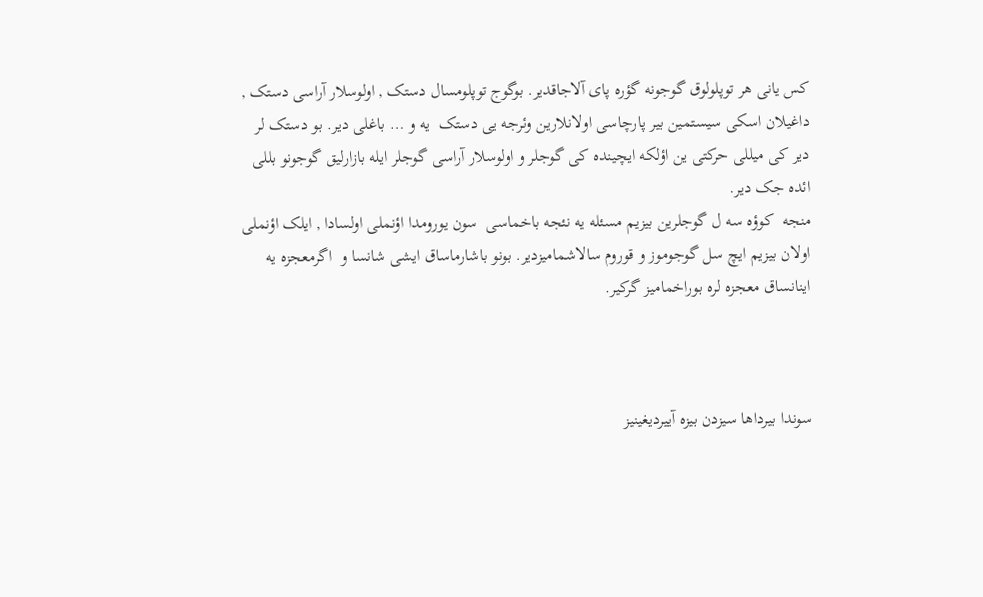کس یانی هر توپلولوق گوجونه گؤره پای آلاجاقدیر. بوگوج توپلومسال دستک , اولوسلار آراسی دستک , داغیلان اسکی سیستمین بیر پارچاسی اولانلارین وئرجه یی دستک  یه و … باغلی دیر. بو دستک لر دیر کی میللی حرکتی ین اؤلکه ایچینده کی گوجلر و اولوسلار آراسی گوجلر ایله بازارلیق گوجونو بللی ائده جک دیر.
منجه  کوؤه سه ل گوجلرین بیزیم مسئله یه نئجه باخماسی  سون یورومدا اؤنملی اولسادا , ایلک اؤنملی اولان بیزیم ایچ سل گوجوموز و قوروم سالاشمامیزدیر. بونو باشارماساق ایشی شانسا و  اگرمعجزه یه اینانساق معجزه لره بوراخمامیز گرکیر.



سوندا بیرداها سیزدن بیزه آییردیغینیز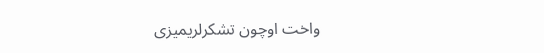واخت اوچون تشکرلریمیزی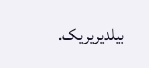بیلدیریریک.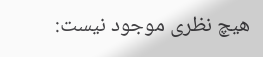هیچ نظری موجود نیست: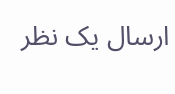ارسال یک نظر